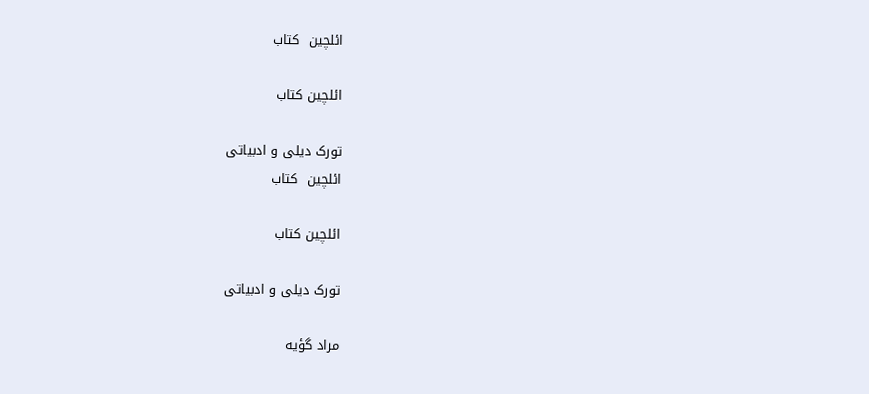ائلچین  کتاب

ائلچین کتاب

تورک دیلی و ادبیاتی
ائلچین  کتاب

ائلچین کتاب

تورک دیلی و ادبیاتی

مراد گؤیه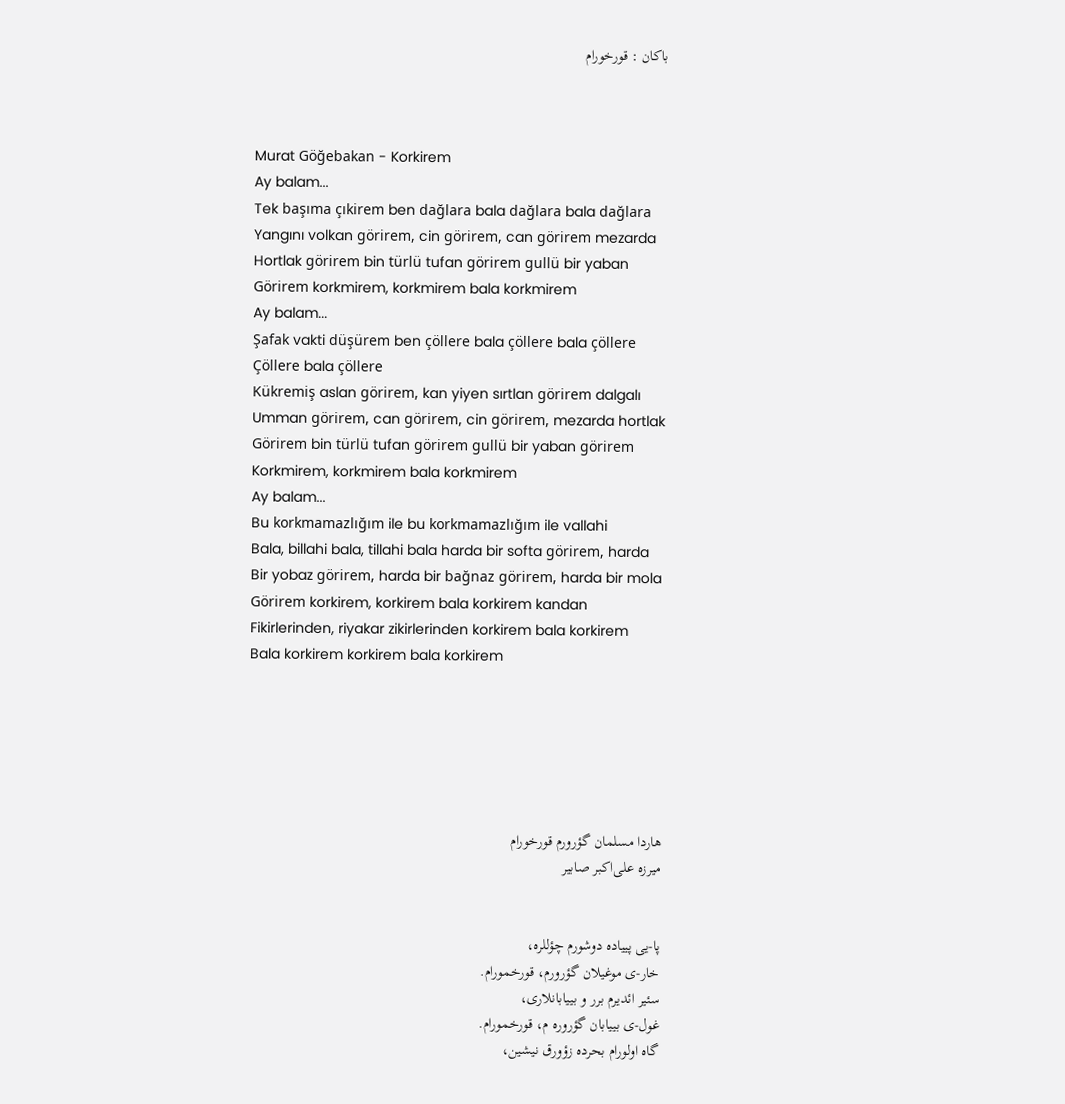باکان : قورخورام



Murat Göğebakan - Korkirem
Ay balam...
Tek başıma çıkirem ben dağlara bala dağlara bala dağlara
Yangını volkan görirem, cin görirem, can görirem mezarda
Hortlak görirem bin türlü tufan görirem gullü bir yaban
Görirem korkmirem, korkmirem bala korkmirem
Ay balam...
Şafak vakti düşürem ben çöllere bala çöllere bala çöllere
Çöllere bala çöllere
Kükremiş aslan görirem, kan yiyen sırtlan görirem dalgalı
Umman görirem, can görirem, cin görirem, mezarda hortlak
Görirem bin türlü tufan görirem gullü bir yaban görirem
Korkmirem, korkmirem bala korkmirem
Ay balam...
Bu korkmamazlığım ile bu korkmamazlığım ile vallahi
Bala, billahi bala, tillahi bala harda bir softa görirem, harda
Bir yobaz görirem, harda bir bağnaz görirem, harda bir mola
Görirem korkirem, korkirem bala korkirem kandan
Fikirlerinden, riyakar zikirlerinden korkirem bala korkirem
Bala korkirem korkirem bala korkirem






هاردا مسلمان گؤرورم قورخورام
میرزه علی‌اکبر صابیر


پا-یى پییاده دوشورم چؤللره،
خار-ى موغیلان گؤرورم، قورخمورام.
سئیر ائدیرم برر و بییابانلارى،
غول-ى بییابان گؤروره م، قورخمورام.
گاه اولورام بحرده زؤورق نیشین،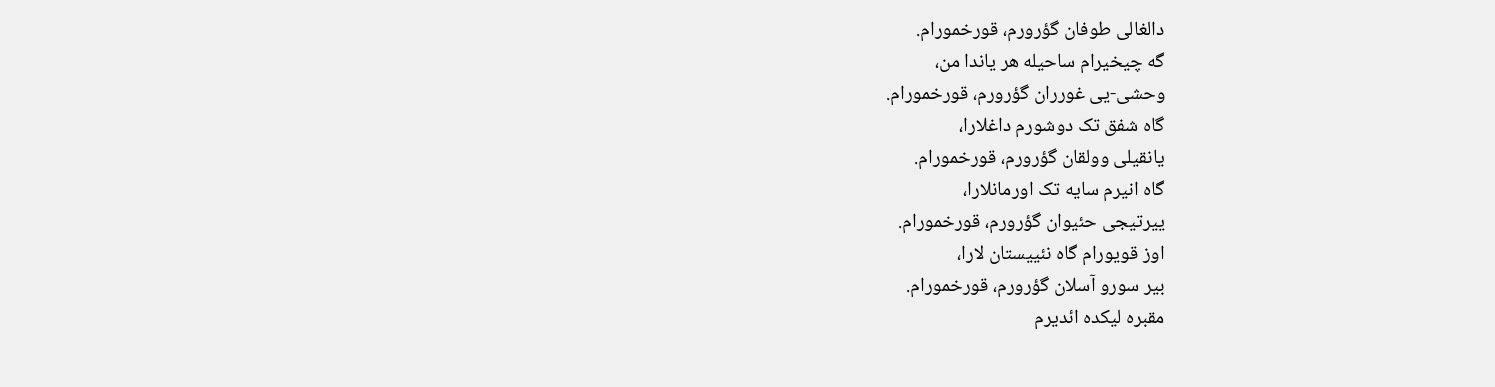دالغالى طوفان گؤرورم، قورخمورام.
گه چیخیرام ساحیله هر یاندا من،
وحشى-یى غورران گؤرورم، قورخمورام.
گاه شفق تک دوشورم داغلارا،
یانقیلى وولقان گؤرورم، قورخمورام.
گاه انیرم سایه تک اورمانلارا،
ییرتیجى حئیوان گؤرورم، قورخمورام.
اوز قویورام گاه نئییستان لارا،
بیر سورو آسلان گؤرورم، قورخمورام.
مقبره لیکده ائدیرم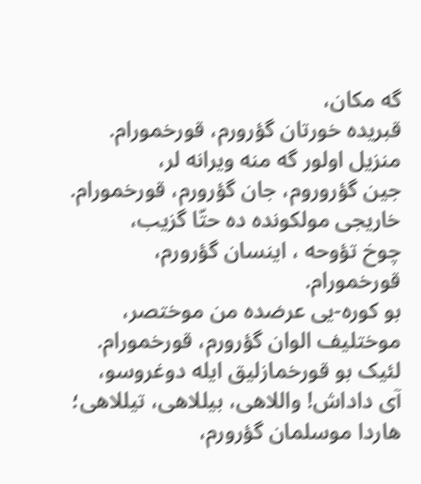گه مکان،
قبریده خورتان گؤرورم، قورخمورام.
منزیل اولور گه منه ویرانه لر،
جین گؤروروم، جان گؤرورم، قورخمورام.
خاریجى مولکونده ده حتّا گزیب،
چوخ تؤوحه ، اینسان گؤرورم، قورخمورام.
بو کوره-یى عرضده من موختصر،
موختلیف الوان گؤرورم، قورخمورام.
لئیک بو قورخمازلیق ایله دوغروسو،
آى داداش! واللاهى، بیللاهى، تیللاهى؛
هاردا موسلمان گؤرورم،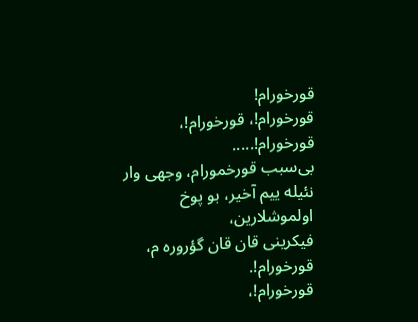قورخورام!
قورخورام!، قورخورام!، قورخورام!.....
بی‌سبب قورخمورام، وجهی وار
نئیله ییم آخیر، بو پوخ اولموشلارین،
فیکرینى قان قان گؤروره م، قورخورام!.
قورخورام!،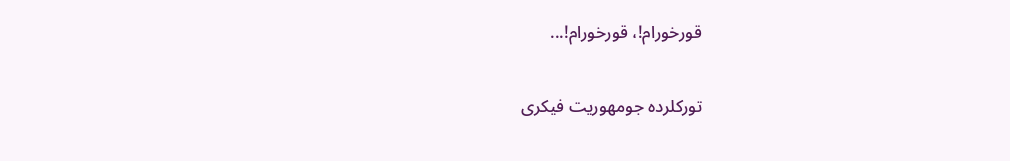قورخورام!، قورخورام!...

تورکلرده جومهوریت فیکری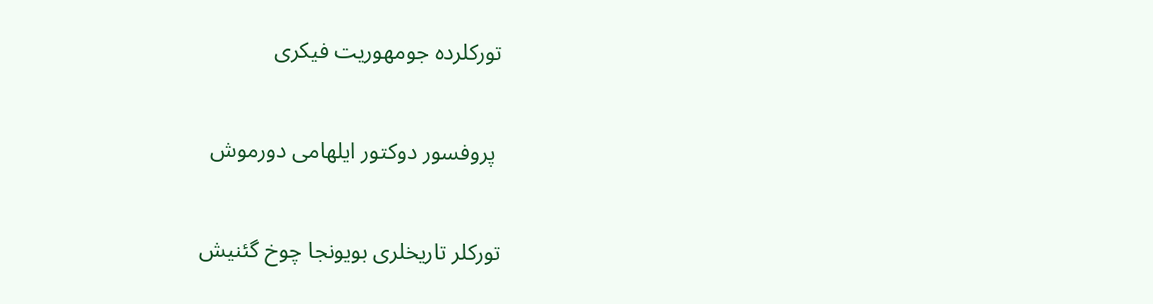تورکلرده جومهوریت فیکری

 پروفسور دوکتور ایلهامی دورموش

تورکلر تاریخلری بویونجا چوخ گئنیش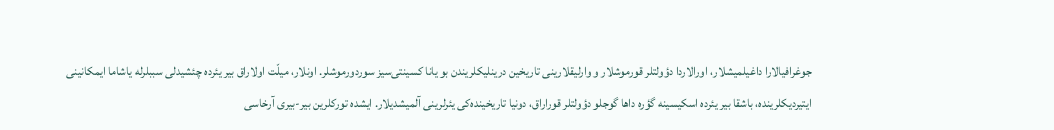جوغرافیالارا داغیلمیشلار، اورالاردا دؤولتلر قورموشلار و وارلیقلارینی تاریخین درینلیکلریندن بو یانا کسینتی‌سیز سوردورموشلر. اونلار، میلّت اولاراق بیر یئرده چئشیدلی سببلرله یاشاما ایمکا‌نینی ایتیردیکلرینده، باشقا بیر یئرده اسکیسینه گؤره داها گوجلو دؤولتلر قوراراق، دونیا تاریخینده‌کی یئرلرینی آلمیشدیلار. ایشده تورکلرین بیر-بیری آرخاسی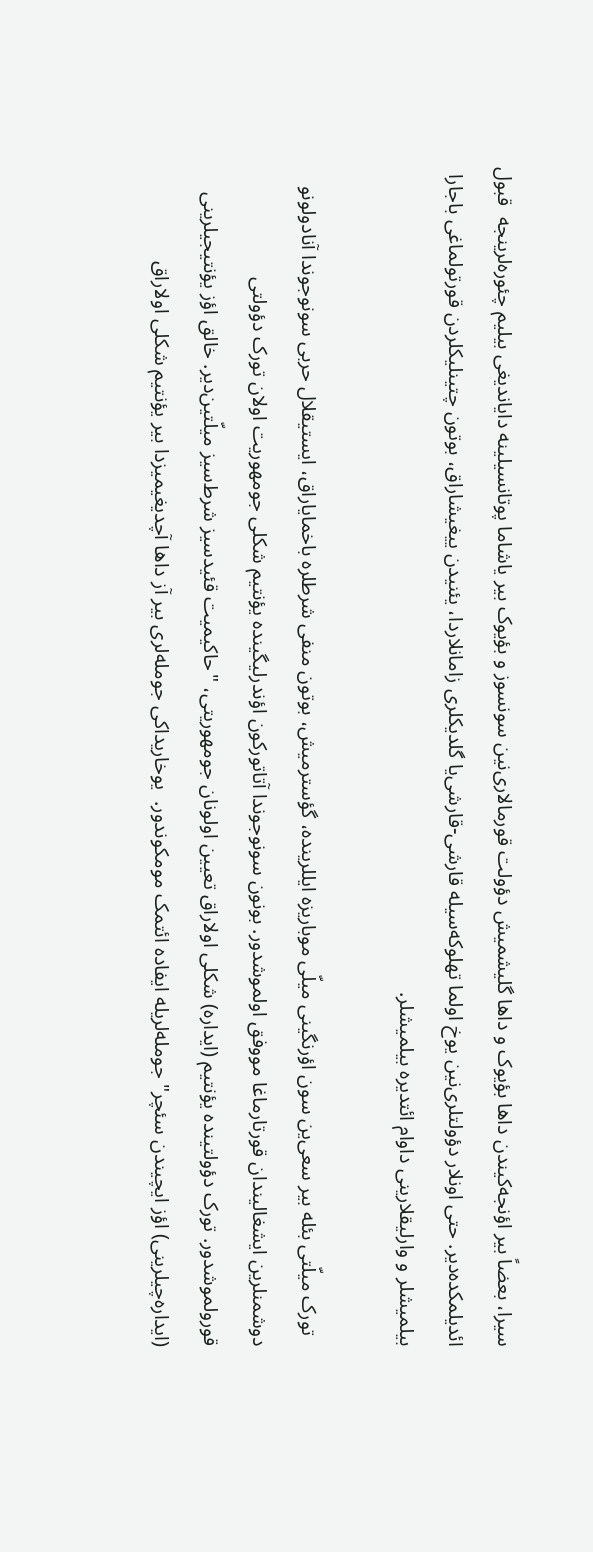سیرا، بعضاً بیر اؤنجه‌کیندن داها بؤیوک و داها گلیشمیش دؤولت قورمالاری‌نین سونسوز و بؤیوک بیر یاشاما پوتانسیلینه دایاندیغی بیلیم چئوره‌لرینجه  قبول ائدیلمکده‌دیر. حتی اونلار دؤولتلری‌نین یوخ اولما تهلوکه‌سیله قارشی-قارشی‌یا گلدیکلری زامانلاردا، یئنیدن ییغیشاراق، بوتون چتینلیکلردن قورتولماغی باجارا بیلمیشلر و وارلیقلارینی داوام ائتدیره بیلمیشلر.

  تورک میلّتی بئله بیر سعی‌ین سون اؤرنگینی میلّی موباریزه ایللرینده، گؤسترمیش، بوتون منفی شرطلره باخمایاراق، ایستیقلال حربی سونوجوندا آنادولونو دوشمنلرین ایشغالیندان قورتارماغا مووفق اولموشدور. بونون سونوجوندا آتاتورکون اؤندرلیگینده یؤنتیم شکلی جومهوریت اولان تورک دؤولتی قورولموشدور. تورک دؤولتینده یؤنتیم (ایداره) شکلی اولاراق تعیین اولونان جومهوریتی، "حاکیمیت قئیدسیز شرط‌سیز میلّتین‌دیر. خالق اؤز یؤنتیجیلرینی (ایداره‌چیلرینی) اؤز ایچیندن سئچر" جومله‌لریله ایفاده ائتمک مومکوندور.  یوخاریداکی جومله‌لری بیر آز داها آچدیغیمیزدا بیر یؤنتیم شکلی اولاراق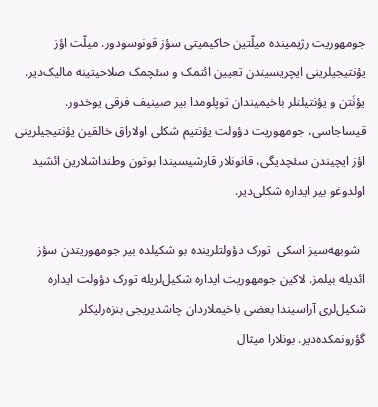جومهوریت رژیمینده میلّتین حاکیمیتی سؤز قونوسودور. میلّت اؤز یؤنتیجیلرینی ایچریسیندن تعیین ائتمک و سئچمک صلاحیتینه مالیک‌دیر. یؤنَتن و یؤنتیلنلر باخیمیندان توپلومدا بیر صینیف فرقی یوخدور. قیساجاسی، جومهوریت دؤولت یؤنتیم شکلی اولاراق خالقین یؤنتیجیلرینی اؤز ایچیندن سئچدیگی، قانونلار قارشیسیندا بوتون وطنداشلارین ائشید اولدوغو بیر ایداره شکلی‌دیر.

  شوبهه‌سیز اسکی  تورک دؤولتلرینده بو شکیلده بیر جومهوریتدن سؤز ائدیله‌ بیلمز. لاکین جومهوریت ایداره شکیل‌لریله تورک دؤولت ایداره شکیل‌لری آراسیندا بعضی باخیملاردان چاشدیریجی بنزه‌رلیکلر گؤرونمکده‌دیر. بونلارا میثال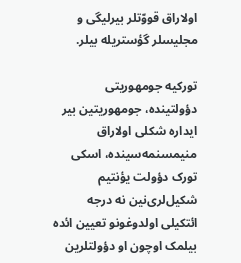اولاراق قووّتلر بیرلیگی و مجلیسلر گؤستریله بیلر.

تورکیه جومهوریتی دؤولتینده، جومهوریتین بیر ایداره شکلی اولاراق منیمسنمه‌سینده، اسکی تورک دؤولت یؤنتیم شکیل‌لری‌نین نه درجه ائتکیلی اولدوغونو تعیین ائده بیلمک اوچون او دؤولتلرین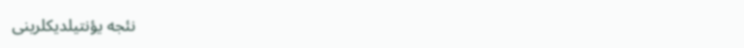نئجه یؤنتیلدیکلرینی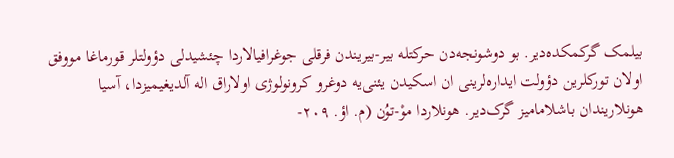بیلمک گرکمکده‌دیر. بو دوشونجه‌دن حرکتله بیر-بیریندن فرقلی جوغرافیالاردا چئشیدلی دؤولتلر قورماغا مووفق اولان تورکلرین دؤولت ایداره‌لرینی ان اسکیدن یئنی‌یه دوغرو کرونولوژی اولاراق اله آلدیغیمیزدا، آسیا هونلاریندان باشلامامیز گرک‌دیر. هونلاردا موْ-توُن (م. اؤ. ۲۰۹-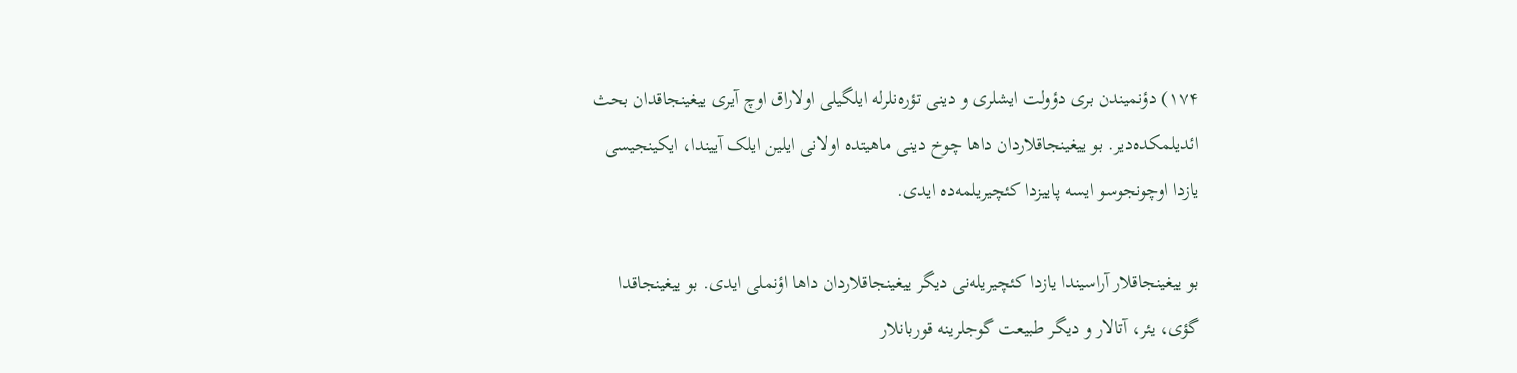۱۷۴) دؤنمیندن بری دؤولت ایشلری و دینی تؤره‌نلرله ایلگیلی اولاراق اوچ آیری ییغینجاقدان بحث ائدیلمکده‌دیر. بو ییغینجاقلاردان داها چوخ دینی ماهیتده اولانی ایلین ایلک آییندا، ایکینجیسی یازدا اوچونجوسو ایسه پاییزدا کئچیریلمه‌ده ایدی.

بو ییغینجاقلار آراسیندا یازدا کئچیریله‌نی دیگر ییغینجاقلاردان داها اؤنملی ایدی. بو ییغینجاقدا گؤی، یئر، آتالار و دیگر طبیعت گوجلرینه قوربانلار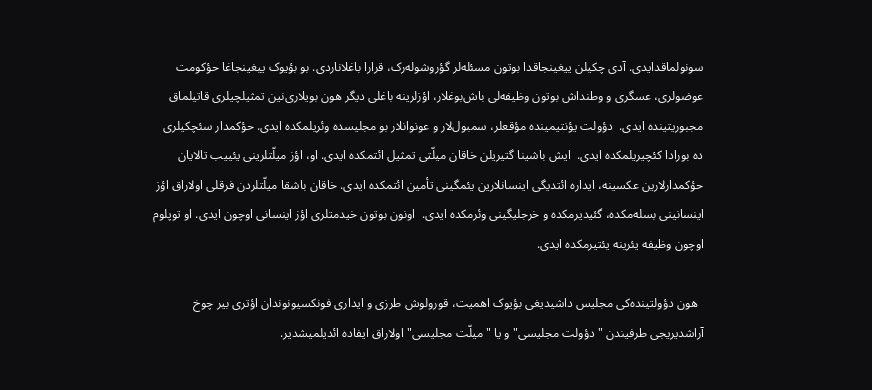سونولماقدایدی. آدی چکیلن ییغینجاقدا بوتون مسئله‌لر گؤروشوله‌رک، قرارا باغلاناردی. بو بؤیوک ییغینجاغا حؤکومت عوضولری، عسگری و وطنداش بوتون وظیفه‌لی باش‌بوغلار، اؤزلرینه باغلی دیگر هون بویلاری‌نین تمثیلچیلری قاتیلماق مجبوریتینده ایدی.  دؤولت یؤنتیمینده مؤقعلر، سمبول‌لار و عونوانلار بو مجلیسده وئریلمکده ایدی. حؤکمدار سئچکیلری ده بورادا کئچیریلمکده ایدی.  ایش باشینا گتیریلن خاقان میلّتی تمثیل ائتمکده ایدی. او، اؤز میلّتلرینی یئییب تالایان حؤکمدارلارین عکسینه، ایداره ائتدیگی اینسانلارین یئمگینی تأمین ائتمکده ایدی. خاقان باشقا میلّتلردن فرقلی اولاراق اؤز اینسا‌نینی بسله‌مکده، گئیدیرمکده و خرجلیگینی وئرمکده ایدی.  اونون بوتون خیدمتلری اؤز اینسانی اوچون ایدی. او توپلوم اوچون وظیفه یئرینه یئتیرمکده ایدی.

  هون دؤولتینده‌کی مجلیس داشیدیغی بؤیوک اهمیت، قورولوش طرزی و ایداری فونکسیونوندان اؤتری بیر چوخ آراشدیریجی طرفیندن "دؤولت مجلیسی" و یا "میلّت مجلیسی" اولاراق ایفاده ائدیلمیشدیر.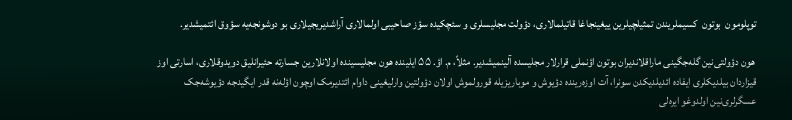توپلومون  بوتون  کسیملریندن تمثیلچیلرین ییغینجاغا قاتیلمالاری، دؤولت مجلیسلری و سئچکیده سؤز صاحیبی اولمالاری آراشدیریجیلاری بو دوشونجه‌یه سؤوق ائتمیشدیر.

 هون دؤولتی‌نین گله‌جگینی ماراقلاندیران بوتون اؤنملی قرارلار مجلیسده آلینمیشدیر. مثلاً، م. اؤ. ۵۵ ایلینده هون مجلیسینده اولانلارین جسارته حئیرانلیق دویدوقلاری، اسارتی اوز قیزاردان بیلدیکلری ایفاده ائدیلدیکدن سونرا، آت اوزه‌رینده دؤیوش و موباریزیله قورولموش اولان دؤولتین وارلیغینی داوام ائتدیرمک اوچون اؤله‌نه قدر ایگیدجه دؤیوشه‌جک عسگرلری‌نین اولدوغو ایره‌‌لی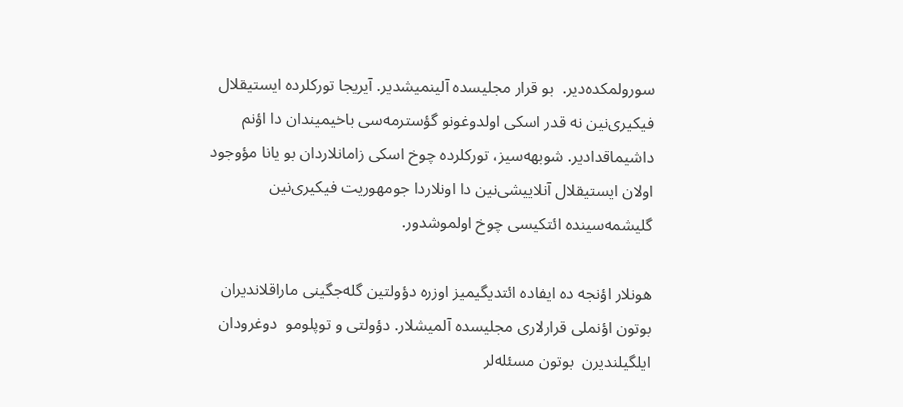سورولمکده‌دیر.  بو قرار مجلیسده آلینمیشدیر. آیریجا تورکلرده ایستیقلال فیکیری‌نین نه قدر اسکی اولدوغونو گؤسترمه‌سی باخیمیندان دا اؤنم داشیماقدادیر. شوبهه‌سیز، تورکلرده چوخ اسکی زامانلاردان بو یانا مؤوجود اولان ایستیقلال آنلاییشی‌نین دا اونلاردا جومهوریت فیکیری‌نین گلیشمه‌سینده ائتکیسی چوخ اولموشدور.

هونلار اؤنجه ده ایفاده ائتدیگیمیز اوزره دؤولتین گله‌جگینی ماراقلاندیران بوتون اؤنملی قرارلاری مجلیسده آلمیشلار. دؤولتی و توپلومو  دوغرودان ایلگیلندیر‌ن  بوتون مسئله‌لر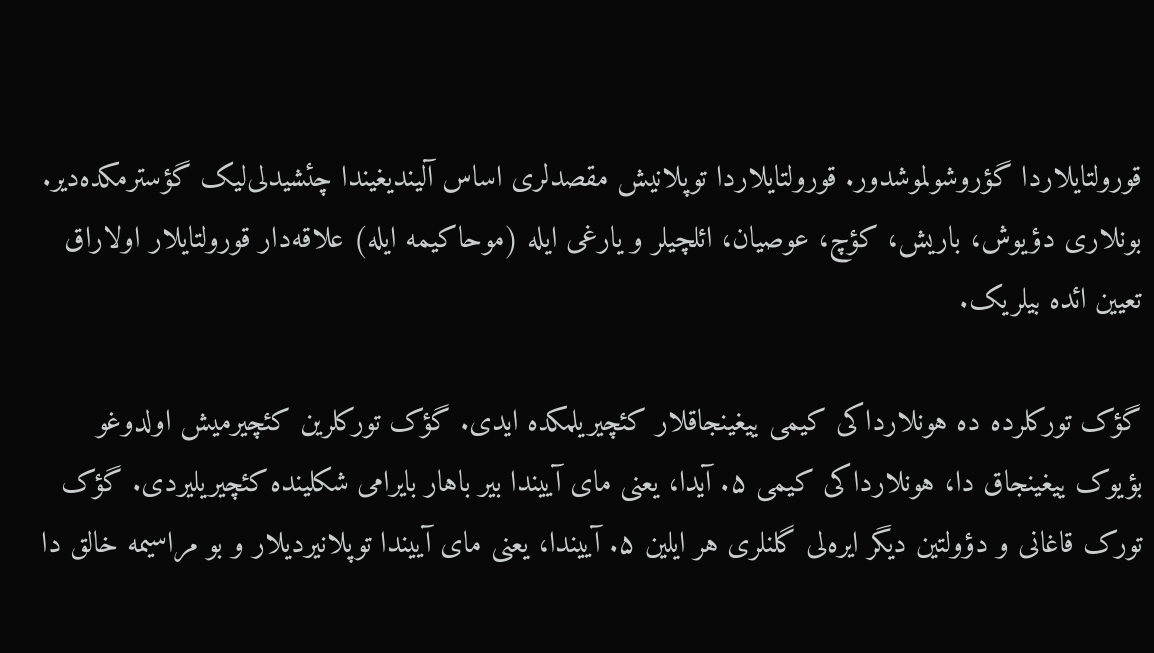قورولتایلاردا گؤروشولموشدور. قورولتایلاردا توپلانیش مقصدلری اساس آلیندیغیندا چئشیدلی‌لیک گؤسترمکده‌دیر. بونلاری دؤیوش، باریش، کؤچ، عوصیان، ائلچیلر و یارغی ایله (موحاکیمه‌ ایله) علاقه‌دار قورولتایلار اولاراق تعیین ائده بیلریک.

گؤک ‌تورکلرده ده هونلارداکی کیمی ییغینجاقلار کئچیریلمکده ایدی. گؤک‌ تورکلرین کئچیرمیش اولدوغو بؤیوک ییغینجاق دا، هونلارداکی کیمی ۵. آیدا، یعنی مای آییندا بیر باهار بایرامی شکلینده کئچیریلیردی. گؤک تورک قاغانی و دؤولتین دیگر ایره‌لی گلنلری هر ایلین ۵. آییندا، یعنی مای آییندا توپلانیردیلار و بو مراسیمه خالق دا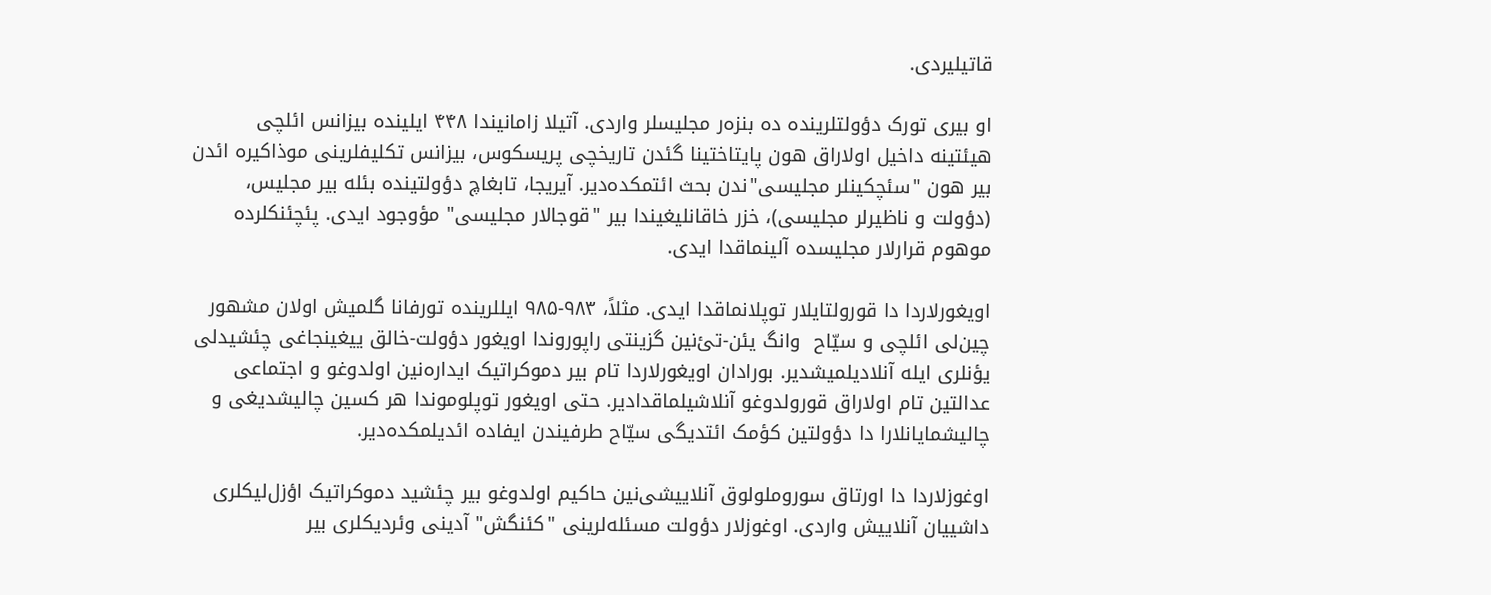قاتیلیردی.

او بیری تورک دؤولتلرینده ده بنزه‌ر مجلیسلر واردی. آتیلا زاما‌نیندا ۴۴۸ ایلینده بیزانس ائلچی هیئتینه داخیل اولاراق هون پایتاختینا گئدن تاریخچی پریسکوس، بیزانس تکلیفلرینی موذاکیره ائد‌ن بیر هون "سئچکینلر مجلیسی"ند‌ن بحث ائتمکده‌دیر. آیریجا، تابغاچ دؤولتینده بئله بیر مجلیس، (دؤولت و ناظیرلر مجلیسی)، خزر خاقانلیغیندا بیر "قوجالار مجلیسی" مؤوجود ایدی. پئچئنکلرده موهوم قرارلار مجلیسده آلینماقدا ایدی.

اویغورلاردا دا قورولتایلار توپلانماقدا ایدی. مثلاً، ۹۸۳-۹۸۵ ایللرینده تورفانا گلمیش اولان مشهور چین‌لی ائلچی و سیّاح  وانگ یئن-تئ‌نین گزینتی راپوروندا اویغور دؤولت-خالق ییغینجاغی چئشیدلی یؤنلری ایله آنلادیلمیشدیر. بورادان اویغورلاردا تام بیر دموکراتیک ایداره‌‌نین اولدوغو و اجتماعی عدالتین تام اولاراق قورولدوغو آنلاشیلماقدادیر. حتی اویغور توپلوموندا هر کسین چالیشدیغی و چالیشمایانلارا دا دؤولتین کؤمک ائتدیگی سیّاح طرفیندن ایفاده ائدیلمکده‌دیر.

اوغوزلاردا دا اورتاق سوروملولوق آنلاییشی‌نین حاکیم اولدوغو بیر چئشید دموکراتیک اؤزل‌لیکلری داشییان آنلاییش واردی. اوغوزلار دؤولت مسئله‌لرینی "کئنگش" آدینی وئردیکلری بیر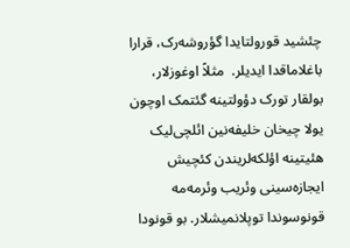چئشید قورولتایدا گؤروشه‌رک، قرارا باغلاماقدا ایدیلر.  مثلاً اوغوزلار، بولقار تورک دؤولتینه گئتمک اوچون یولا چیخان خلیفه‌‌نین ائلچی‌لیک هئیتینه اؤلکه‌لریندن کئچیش ایجازه‌سینی وئریب وئرمه‌مه قونوسوندا توپلانمیشلار. بو قونودا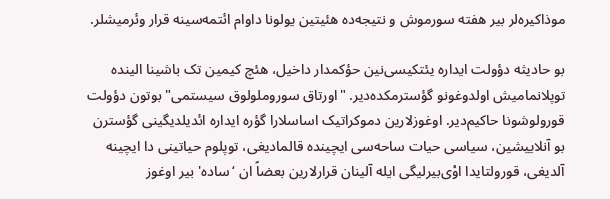موذاکیره‌لر بیر هفته سورموش و نتیجه‌ده هئیتین یولونا داوام ائتمه‌سینه قرار وئرمیشلر.

بو حادیثه دؤولت ایداره یئتکیسی‌نین حؤکمدار داخیل، هئچ کیمین تک باشینا الینده توپلانمامیش اولدوغونو گؤسترمکده‌دیر. "اورتاق سوروملولوق سیستمی" بوتون دؤولت قورولوشونا حاکیم‌دیر. اوغوزلارین دموکراتیک اساسلارا گؤره ایداره ائدیلدیگینی گؤستر‌ن بو آنلاییشین، سیاسی حیات ساحه‌سی ایچینده قالمادیغی، توپلوم حیاتینی دا ایچینه آلدیغی، قورولتایدا اوْی‌بیرلیگی ایله آلینان قرارلارین بعضاً ان ‘ساده' بیر اوغوز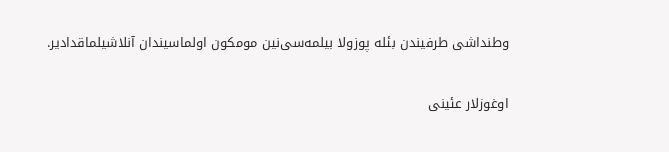وطنداشی طرفیندن بئله پوزولا بیلمه‌سی‌نین مومکون اولماسیندان آنلاشیلماقدادیر.

اوغوزلار عئینی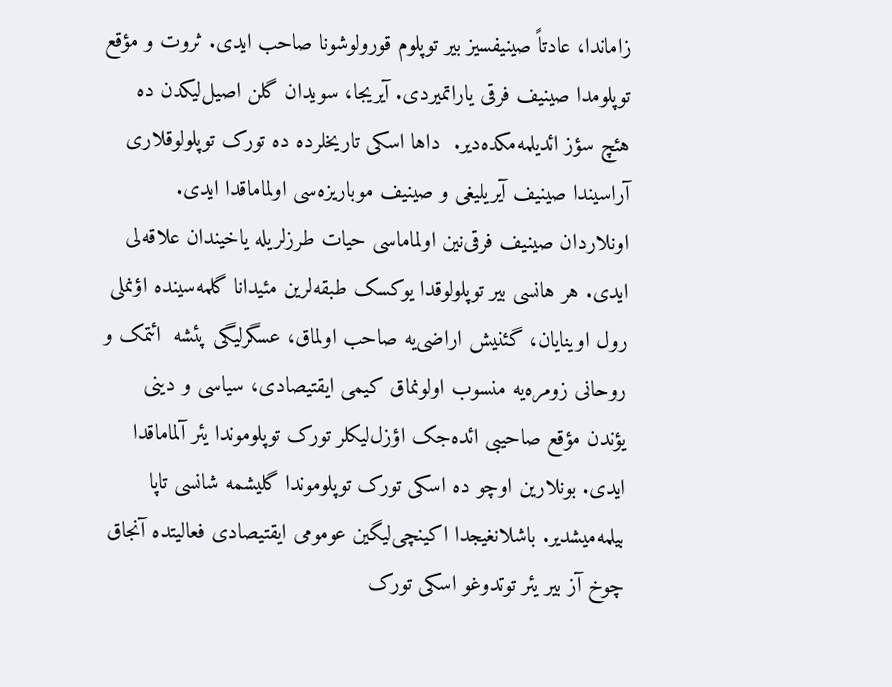زاماندا، عادتاً صینیفسیز بیر توپلوم قورولوشونا صاحب ایدی. ثروت و مؤقع توپلومدا صینیف فرقی یاراتمیردی. آیریجا، سویدان گلن اصیل‌لیکدن ده هئچ سؤز ائدیلمه‌مکده‌دیر.  داها اسکی تاریخلرده ده تورک توپلولوقلاری آراسیندا صینیف آیریلیغی و صینیف موباریزه‌سی اولماماقدا ایدی. اونلاردان صینیف فرقی‌نین اولماماسی حیات طرزلریله یاخیندان علاقه‌لی ایدی. هر هانسی بیر توپلولوقدا یوکسک طبقه‌لرین مئیدانا گلمه‌سینده اؤنملی رول اوینایان، گئنیش اراضی‌یه صاحب اولماق، عسگرلیگی پئشه  ائتمک و روحانی زومره‌یه منسوب اولونماق کیمی ایقتیصادی، سیاسی و دینی یؤندن مؤقع صاحیبی ائده‌‌جک اؤزل‌لیکلر تورک توپلوموندا یئر آلماماقدا ایدی. بونلارین اوچو ده اسکی تورک توپلوموندا گلیشمه شانسی تاپا بیلمه‌میشدیر. باشلانغیجدا اکینچی‌لیگین عومومی ایقتیصادی فعالیتده آنجاق چوخ آز بیر یئر توتدوغو اسکی تورک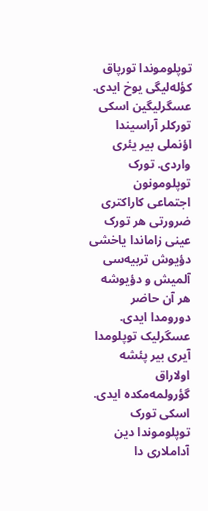توپلوموندا تورپاق کؤله‌لیگی یوخ ایدی. عسگرلیگین اسکی تورکلر آراسیندا اؤنملی بیر یئری واردی. تورک توپلومونون اجتماعی کاراکتری ضرورتی هر تورک عینی زاماندا یاخشی دؤیوش تربیه‌سی آلمیش و دؤیوشه هر آن حاضر دورومدا ایدی. عسگرلیک توپلومدا آیری بیر پئشه اولاراق گؤرولمه‌مکده ایدی. اسکی تورک توپلوموندا دین آداملاری دا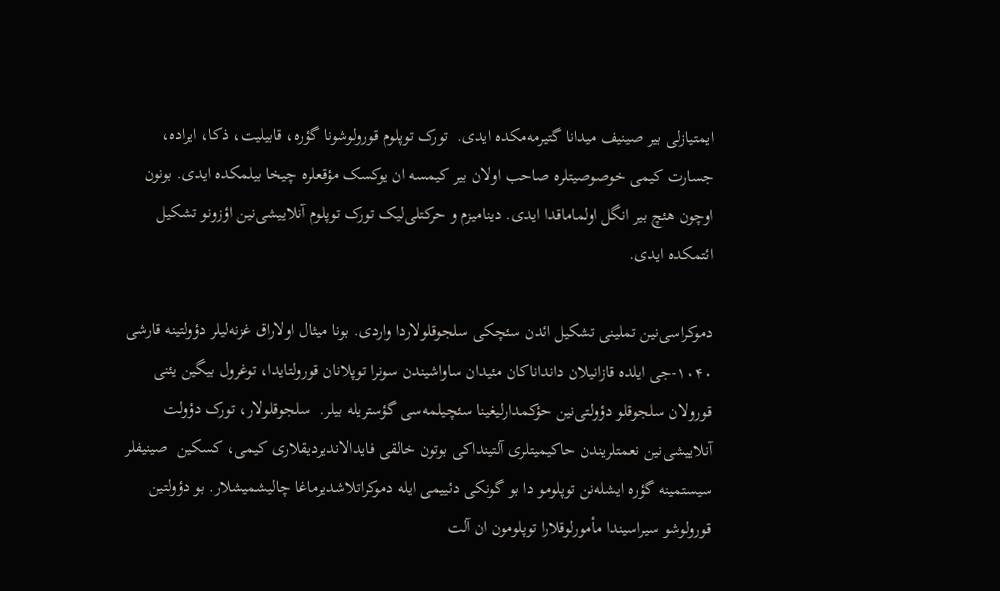ایمتیازلی بیر صینیف میدانا گتیرمه‌مکده ایدی.  تورک توپلوم قورولوشونا گؤره، قابیلیت، ذکا، ایراده، جسارت کیمی خوصوصیتلره صاحب اولان بیر کیمسه ان یوکسک مؤقعلره چیخا بیلمکده ایدی. بونون اوچون هئچ بیر انگل اولماماقدا ایدی. دینامیزم و حرکتلی‌لیک تورک توپلوم آنلاییشی‌نین اؤزونو تشکیل ائتمکده ایدی.

دموکراسی‌نین تملینی تشکیل ائد‌ن سئچکی سلجوقلولاردا واردی. بونا میثال اولاراق غزنه‌لیلر دؤولتینه قارشی ۱۰۴۰-جی ایلده قازانیلان دانداناکان مئیدان ساواشیندن سونرا توپلانان قورولتایدا، توغرول بیگین یئنی قورولان سلجوقلو دؤولتی‌نین حؤکمدارلیغینا سئچیلمه‌سی گؤستریله بیلر.  سلجوقلولار، تورک دؤولت آنلاییشی‌نین نعمتلریندن حاکیمیتلری آلتینداکی بوتون خالقی فایدالاندیردیقلاری کیمی، کسکین  صینیفلر  سیستمینه گؤره ایشله‌نن توپلومو دا بو گونکی دئییمی ایله دموکراتلاشدیرماغا چالیشمیشلار. بو دؤولتین قورولوشو سیراسیندا مأمورلوقلارا توپلومون ان آلت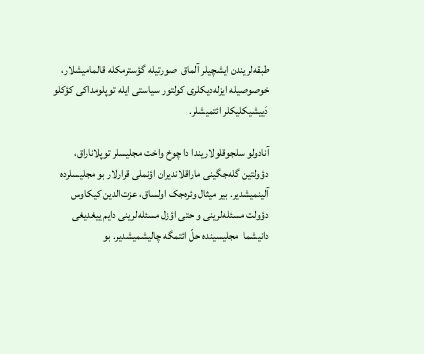طبقه‌لریندن ایشچیلر آلماق  صورتیله گؤسترمکله قالمامیشلار، خوصوصیله ایزله‌دیکلری کولتور سیاستی ایله توپلومداکی کؤکلو دَییشیکلیکلر ائتمیشلر.

آنادولو سلجوقلولاریندا دا چوخ واخت مجلیسلر توپلاناراق، دؤولتین گله‌جگینی ماراقلاندیران اؤنملی قرارلار بو مجلیسلرده آلینمیشدیر. بیر میثال وئره‌جک اولساق، عزت‌الدین کیکاوس دؤولت مسئله‌لرینی و حتی اؤزل مسئله‌لرینی دایم ییغدیغی دانیشما  مجلیسینده حلّ ائتمگه چالیشمیشدیر. بو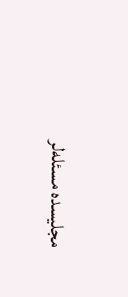مجلیسده مسئله‌لر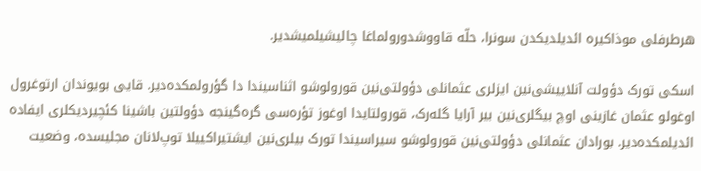هرطرفلی موذاکیره ائدیلدیکدن سونرا، حلّه قاووشدورولماغا چالیشیلمیشدیر.

اسکی تورک دؤولت آنلاییشی‌نین ایزلری عثمانلی دؤولتی‌نین قورولوشو اثناسیندا دا گؤرولمکده‌دیر. قایی بویوندان ارتوغرول اوغولو عثمان غازینی اوچ بیگلری‌نین بیر آرایا گله‌رک، قورولتایدا اوغوز تؤره‌‌سی گره‌گینجه دؤولتین باشینا کئچیردیکلری ایفاده ائدیلمکده‌دیر. بورادان عثمانلی دؤولتی‌نین قورولوشو سیراسیندا تورک بیلری‌نین ایشتیراکییلا توپ‌لانان مجلیسده، وضعیت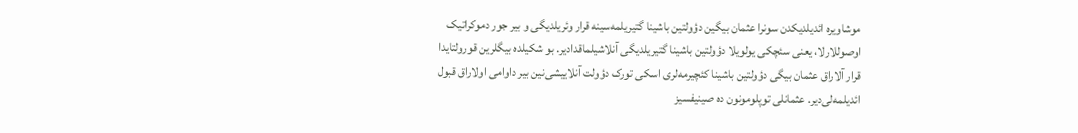موشاویره ائدیلدیکدن سونرا عثمان بیگین دؤولتین باشینا گتیریلمه‌سینه قرار وئریلدیگی و بیر جور دموکراتیک اوصوللارلا، یعنی سئچکی یولویلا دؤولتین باشینا گتیریلدیگی آنلاشیلماقدادیر. بو شکیلده بیگلرین قورولتایدا قرار آلاراق عثمان بیگی دؤولتین باشینا کئچیرمه‌لری اسکی تورک دؤولت آنلاییشی‌نین بیر داوامی اولاراق قبول ائدیلمه‌لی‌دیر. عثمانلی توپلومونون ده صینیفسیز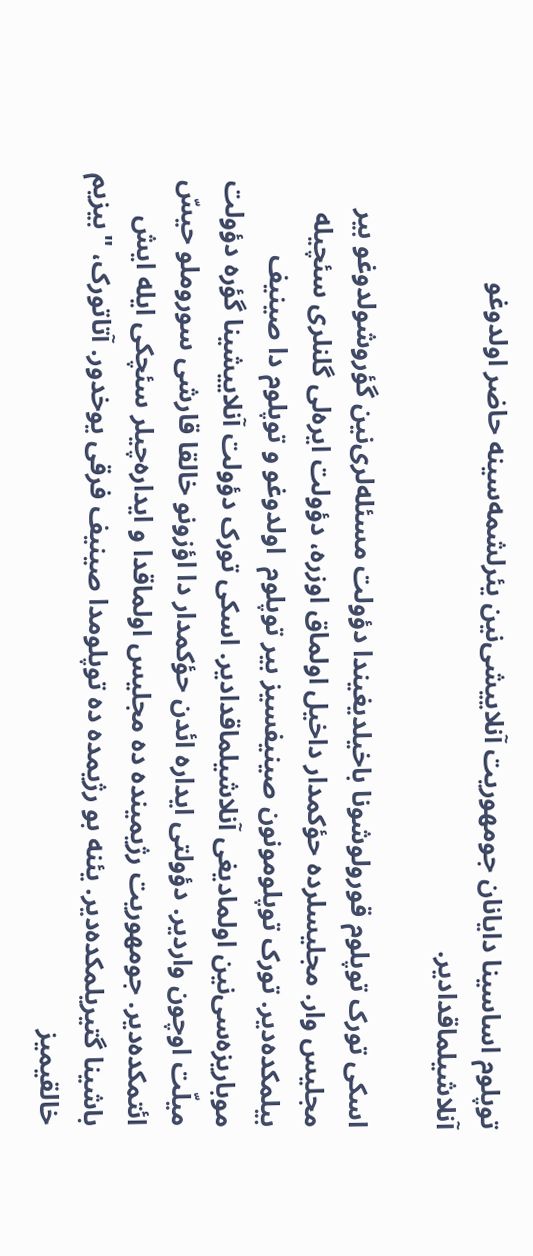توپلوم اساسینا دایانان جومهوریت آنلاییشی‌نین یئرلشمه‌سینه حاضر اولدوغو آنلاشیلماقدادیر.

اسکی تورک توپلوم قورولوشونا باخیلدیغیندا دؤولت مسئله‌لری‌نین گؤروشولدوغو بیر مجلیس وار. مجلیسلرده حؤکمدار داخیل اولماق اوزره، دؤولت ایره‌لی گلنلری سئچیله بیلمکده‌دیر. تورک توپلومونون صینیفسیز بیر توپلوم  اولدوغو و توپلوم دا صینیف موباریزه‌سی‌نین اولمادیغی آنلاشیلماقدادیر. اسکی تورک دؤولت آنلاییشینا گؤره دؤولت میلّت اوچون واردیر. دؤولتی ایداره ائد‌ن حؤکمدار دا اؤزونو خالقا قارشی سوروملو حیسّ ائتمکده‌دیر. جومهوریت رژیمینده ده مجلیس اولماقدا و ایداره‌چیلر سئچکی ایله ایش باشینا گتیریلمکده‌دیر. یئنه بو رژیمده ده توپلومدا صینیف فرقی یوخدور. آتاتورک، "بیزیم خالقیمیز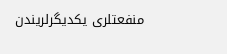منفعتلری یکدیگرلریندن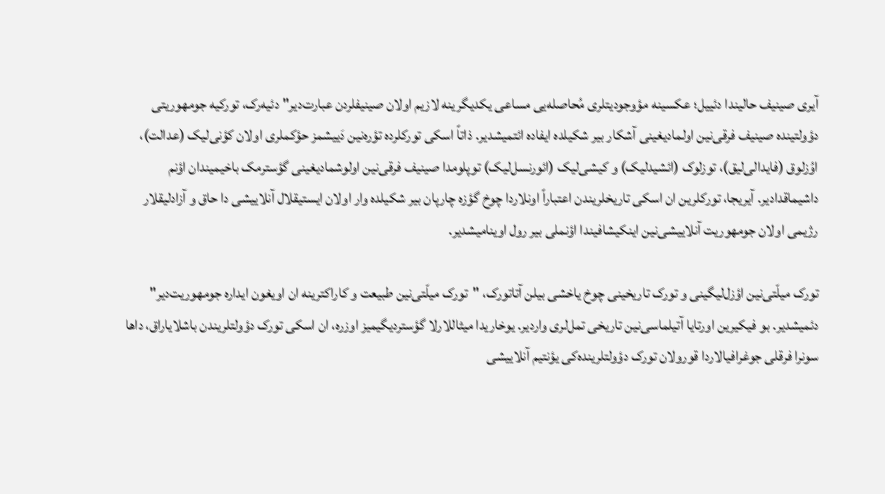آیری صینیف حالیندا دئییل؛ عکسینه مؤوجودیتلری مُحاصله‌یی مساعی یکدیگرینه لازیم اولان صینیفلردن عبارت‌دیر" دئیه‌رک، تورکیه جومهوریتی دؤولتینده صینیف فرقی‌نین اولمادیغینی آشکار بیر شکیلده ایفاده ائتمیشدیر. ذاتاً اسکی تورکلرده تؤره‌‌نین دَییشمز حؤکملری اولان کؤنی‌لیک (عدالت)، اوُزلوق (فایدالی‌لیق)، توزلوک (ائشیدلیک) و کیشی‌لیک (ائورنسل‌لیک) توپلومدا صینیف فرقی‌نین اولوشمادیغینی گؤسترمک باخیمیندان اؤنم داشیماقدادیر. آیریجا، تورکلرین ان اسکی تاریخلریندن اعتباراً اونلاردا چوخ گؤزه چارپان بیر شکیلده وار اولان ایستیقلال آنلاییشی دا حاق و آزادلیقلار رژیمی اولان جومهوریت آنلاییشی‌نین اینکیشافیندا اؤنملی بیر رول اوینامیشدیر.

تورک میلّتی‌نین اؤزل‌لیگینی و تورک تاریخینی چوخ یاخشی بیلن آتاتورک، "تورک میلّتی‌نین طبیعت و کاراکترینه ان اویغون ایداره جومهوریت‌دیر" دئمیشدیر. بو فیکیرین اورتایا آتیلماسی‌نین تاریخی تمل‌لری واردیر. یوخاریدا میثاللارلا گؤستردیگیمیز اوزره، ان اسکی تورک دؤولتلریندن باشلایاراق، داها سونرا فرقلی جوغرافیالاردا قورولان تورک دؤولتلرینده‌کی یؤنتیم آنلاییشی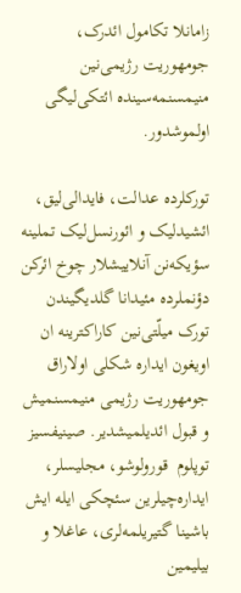زامانلا تکامول ائد‌رک، جومهوریت رژیمی‌نین منیمسنمه‌سینده ائتکی‌لیگی اولموشدور.

تورکلرده عدالت، فایدالی‌لیق، ائشیدلیک و ائورنسل‌لیک تملینه سؤیکه‌نن آنلاییشلار چوخ ائرکن دؤنملرده مئیدانا گلدیگیندن تورک میلّتی‌نین کاراکترینه ان اویغون ایداره شکلی اولاراق جومهوریت رژیمی منیمسنمیش و قبول ائدیلمیشدیر. صینیفسیز توپلوم  قورولوشو، مجلیسلر، ایداره‌چیلرین سئچکی ایله ایش باشینا گتیریلمه‌لری، عاغلا و بیلیمین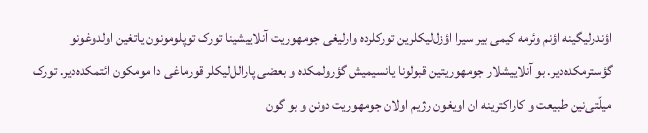اؤندرلیگینه اؤنم وئرمه کیمی بیر سیرا اؤزل‌لیکلرین تورکلرده وارلیغی جومهوریت آنلاییشینا تورک توپلومونون یاتغین اولدوغونو گؤسترمکده‌دیر. بو آنلاییشلار جومهوریتین قبولونا یانسیمیش گؤرولمکده و بعضی پارالل‌لیکلر قورماغی دا مومکون ائتمکده‌دیر. تورک میلّتی‌نین طبیعت و کاراکترینه ان اویغون رژیم اولان جومهوریت دونن و بو گون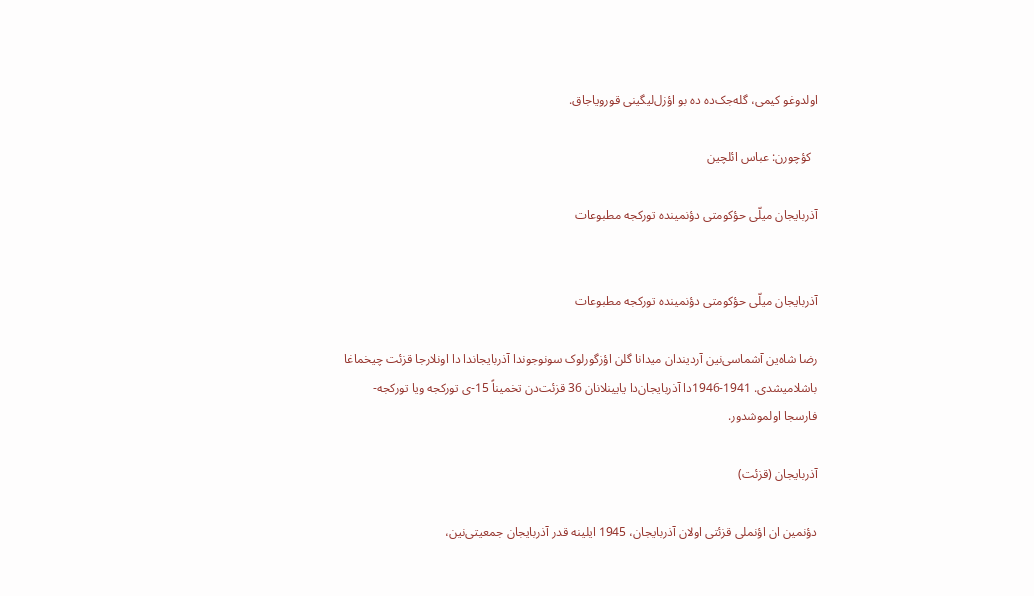اولدوغو کیمی، گله‌جک‌ده ده بو اؤزل‌لیگینی قورویاجاق.

  کؤچورن: عباس ائلچین

آذربایجان میلّی حؤکومتی دؤنمینده تورکجه مطبوعات


آذربایجان میلّی حؤکومتی دؤنمینده تورکجه مطبوعات

رضا شاه‌‌ین آشماسی‌نین آردیندان میدانا گلن اؤزگورلوک سونوجوندا آذربایجاندا دا اونلارجا قزئت چیخماغا باشلامیشدی. 1941-1946دا آذربایجان‌دا یایینلانان 36 قزئت‌دن تخمیناً 15-ی تورکجه ویا تورکجه-فارسجا اولموشدور.

آذربایجان (قزئت)

دؤنمین ان اؤنملی قزئتی اولان آذربایجان، 1945 ایلینه قدر آذربایجان جمعیتی‌‌نین،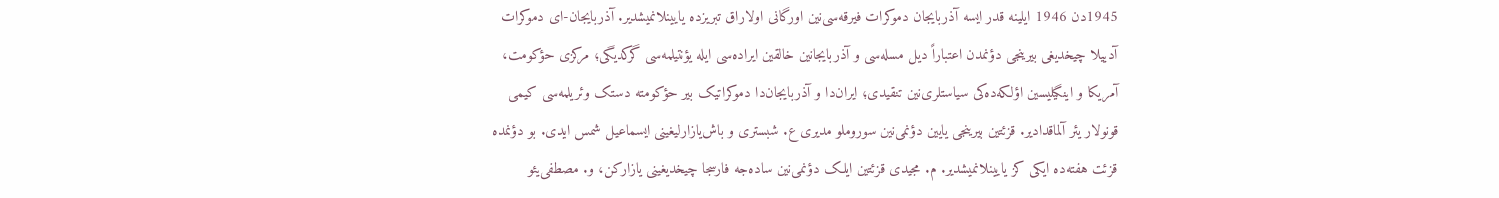1945دن 1946 ایلینه قدر‌ ایسه آذربایجان دموکرات فیرقه‌سی‌‌نین اورگانی اولاراق تبریز‌ده یایینلانمیشدیر. آذربایجان-ای دموکرات آدییلا چیخدیغی بیرینجی دؤنمدن اعتباراً دیل مسله‌سی و آذربایجانین خالقین ایراده‌سی ایله یؤنتیلمه‌سی گرکدیگی؛ مرکزی حؤکومت، آمریکا و اینگیلیسین اؤلکه‌‌ده‌کی سیاستلری‌نین تنقیدی؛ ایران‌دا و آذربایجان‌دا دموکراتیک بیر حؤکومته دستک وئریلمه‌سی کیمی قونولار یئر آلماقدادیر. قزئتین بیرینجی یایین دؤنمی‌نین سوروملو مدیری ع. شبستری و باش‌یازارلیغینی ایسماعیل شمس ایدی. بو دؤنمده قزئت هفته‌ده ایکی کز یایینلانمیشدیر. م. مجیدی قزئتین ایلک دؤنمی‌نین ساده‌جه فارسجا چیخدیغینی یازارکن، و. مصطفی‌یئو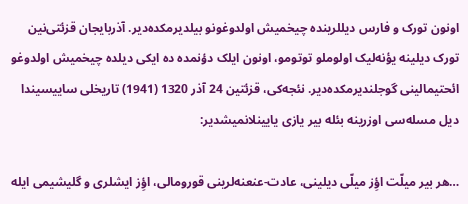اونون تورک و فارس دیللرینده چیخمیش اولدوغونو بیلدیرمکده‌دیر. آذربایجان قزئتی‌‌نین تورک دیلینه یؤنه‌لیک اولوملو توتومو، اونون ایلک دؤنمده ده ایکی دیلده چیخمیش اولدوغو ائحتیمالینی گوجلندیرمکده‌دیر. نئجه‌کی، قزئتین 24 آذر 1320 (1941) تاریخلی ساییسیندا دیل مسله‌سی اوزرینه بئله بیر یازی یایینلانمیشدیر:

…هر بیر میلّت اؤِز میلّی دیلینی، عادت-عنعنه‌لرینی قورومالی، اؤِز ایشلری و گلیشیمی ایله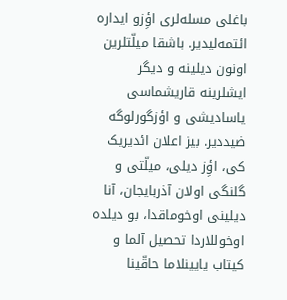باغلی مسله‌لری اؤِزو ایداره ائتمه‌لیدیر. باشقا میلّتلرین اونون دیلینه و دیگر ایشلرینه قاریشماسی یاسادیشی و اؤزگورلوگه ضیددیر. بیز اعلان ائدیریک کی، اؤِز دیلی، میلّتی و گلنگی اولان آذربایجان، آنا دیلینی اوخوماقدا، بو دیلده اوخوللاردا تحصیل آلما و کیتاب یایینلاما حاقّینا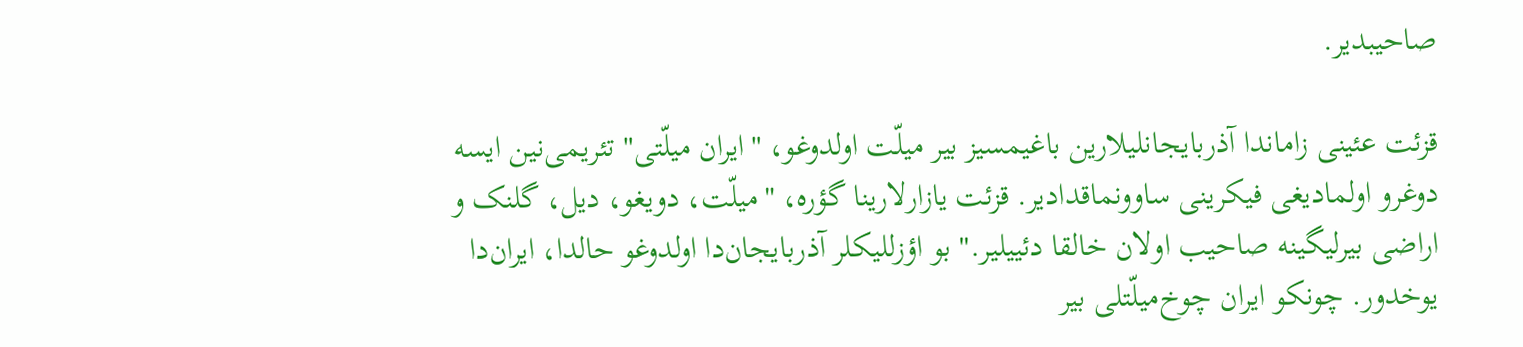صاحیبدیر.

قزئت عئینی زاماندا آذربایجانلیلارین باغیمسیز بیر میلّت اولدوغو، "ایران میلّتی" تئریمی‌نین ایسه دوغرو اولمادیغی فیکرینی ساوونماقدادیر. قزئت یازارلارینا گؤره، "میلّت، دویغو، دیل، گلنک و اراضی بیرلیگینه صاحیب اولان خالقا دئییلیر." بو اؤزللیکلر آذربایجان‌دا اولدوغو حالدا، ایران‌دا یوخدور. چونکو ایران چوخ‌میلّتلی بیر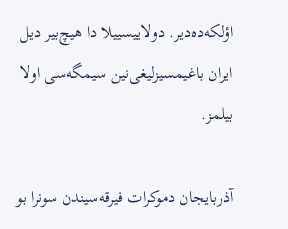اؤلکه‌ده‌دیر. دولاییسییلا دا هیچ‌بیر دیل ایران باغیمسیزلیغی‌نین سیمگه‌سی اولا بیلمز.

آذربایجان دموکرات فیرقه‌سیندن سونرا بو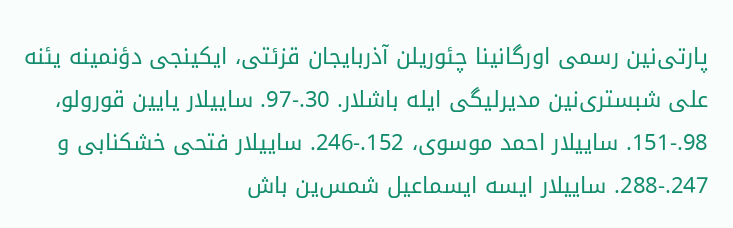پارتی‌نین رسمی اورگا‌نینا چئوریلن آذربایجان قزئتی‌، ایکینجی دؤنمینه یئنه علی شبستری‌‌نین مدیرلیگی ایله باشلار. 30.-97. ساییلار یایین قورولو، 98.-151. ساییلار احمد موسوی، 152.-246. ساییلار فتحی خشکنابی و 247.-288. ساییلار ایسه ایسماعیل شمس‌ین باش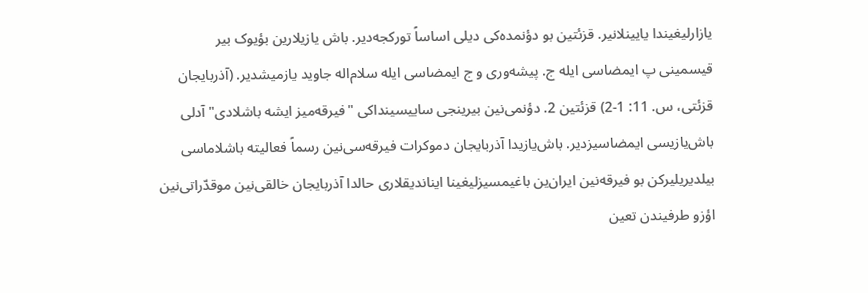یازارلیغیندا یایینلانیر. قزئتین بو دؤنمده‌کی دیلی اساساً تورکجه‌دیر. باش یازیلارین بؤیوک بیر قیسمینی ‌پ‌ ایمضاسی ایله ج. پیشه‌وری و ‌ج‌ ایمضاسی ایله سلام‌اله جاوید یازمیشدیر. (آذربایجان قزئتی‌، س. 11: 1-2) قزئتین 2. دؤنمی‌نین بیرینجی ساییسینداکی "فیرقه‌میز ایشه باشلادی" آدلی باش‌یازیسی ایمضاسیزدیر. باش‌یازیدا آذربایجان دموکرات فیرقه‌سی‌‌نین رسماً فعالیته باشلاماسی بیلدیریلیرکن بو فیرقه‌نین ایران‌ین باغیمسیزلیغینا ایناندیقلاری حالدا آذربایجان خالقی‌نین موقدّراتی‌نین اؤزو طرفیندن تعین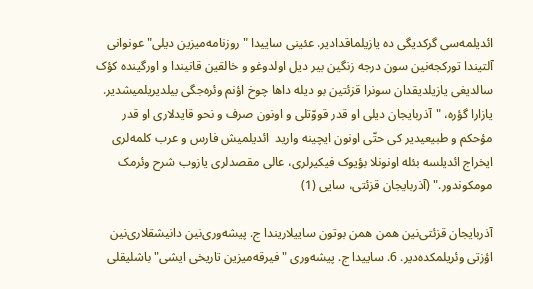ائدیلمه‌سی گرکدیگی ده یازیلماقدادیر. عئینی ساییدا "روزنامه‌میزین دیلی" عونوانی آلتیندا تورکجه‌‌نین سون درجه زنگین بیر دیل اولدوغو و خالقین قا‌نیندا و اورگینده کؤک سالدیغی یازیلدیقدان سونرا قزئتین بو دیله داها چوخ اؤنم وئره‌جگی بیلدیریلمیشدیر. یازارا گؤره، "آذربایجان دیلی او قدر قووّتلی و اونون صرف و نحو قاید‌لاری او قدر مؤحکم و طبیعیدیر کی حتّی اونون ایچینه وارید  ائدیلمیش فارس و عرب کلمه‌لری ایخراج ائدیلسه بئله اونونلا بؤیوک فیکیرلری، عالی مقصدلری یازوب شرح وئرمک مومکوندور." (آذربایجان قزئتی‌، سایی (1)

آذربایجان قزئتی‌‌نین همن همن بوتون ساییلاریندا ج. پیشه‌وری‌‌نین دانیشقلاری‌نین اؤزتی وئریلمکده‌دیر. 6. ساییدا ج. پیشه‌وری "فیرقه‌میزین تاریخی ایشی" باشلیقلی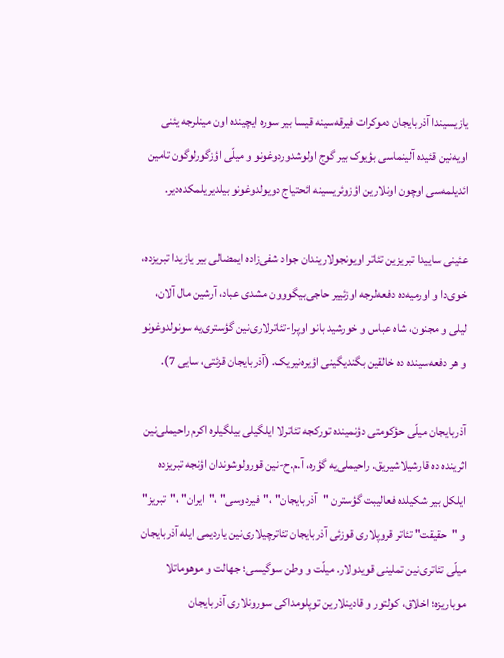یازیسیندا آذربایجان دموکرات فیرقه‌سینه قیسا بیر سوره ایچینده اون مینلرجه یئنی اویه‌نین قئیده آلینماسی بؤیوک بیر گوج اولوشدوردوغونو و میلّی اؤزگورلوگون تامین ائدیلمه‌سی اوچون اونلارین اؤزوئریسینه ائحتیاج دویولدوغونو بیلدیریلمکده‌دیر.

عئینی ساییدا تبریز‌ین تئاتر اویونجولاریندان جواد شفی‌زاده ایمضالی بیر یازیدا تبریز‌ده، خوی‌دا و اورمیه‌ده دفعه‌لرجه اوزئییر حاجی‌بیگوو‌ون مشدی عباد، آرشین مال آلان، لیلی و مجنون، شاه عباس و خورشید بانو اوپرا-تئاترلاری‌نین گؤستری‌یه سونولدوغونو و هر دفعه‌سینده ده خالقین بگندیگینی اؤیره‌نیریک. (آذربایجان قزئتی‌، سایی 7).

آذربایجان میلّی حؤکومتی دؤنمینده تورکجه تئاترلا ایلگیلی بیلگیلره اکرم راحیملی‌‌نین اثرینده ده قارشیلاشیریق. راحیملی‌یه گؤره، آ.م.ح-نین قورولوشوندان اؤنجه تبریز‌ده ایلکل بیر شکیلده فعالیبت گؤسترن "آذربایجان" ،"فیردوسی" ،"ایران" ،"تبریز" و "حقیقت" تئاتر قروپلاری قوزئی آذربایجان تئاترچیلاری‌نین یاردیمی ایله آذربایجان میلّی تئاتری‌نین تملینی قویدولار. میلّت و وطن سوگیسی؛ جهالت و موهوماتلا موباریزه؛ اخلاق، کولتور و قادینلارین توپلومداکی سورونلاری آذربایجان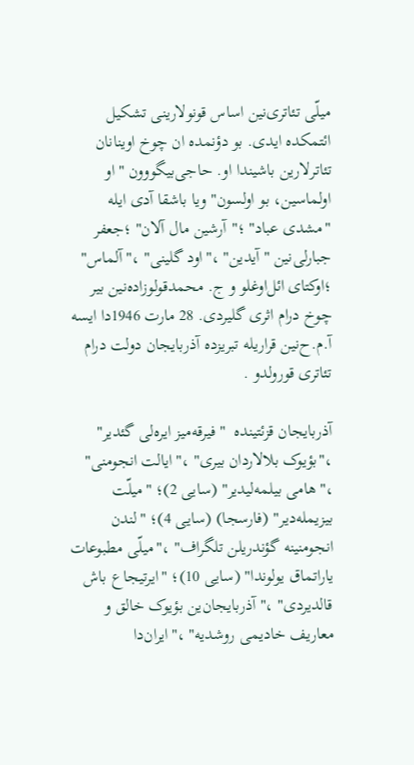میلّی تئاتری‌نین اساس قونولارینی تشکیل ائتمکده ایدی. بو دؤنمده ان چوخ اوینانان تئاترلارین باشیندا او. حاجی‌بیگوو‌ون "او اولماسین، بو اولسون" ویا باشقا آدی‌ ایله "مشدی عباد" ؛"آرشین مال آلان" ؛جعفر جبارلی‌‌نین "آیدین" ،"اود گلینی" ،"آلماس" ؛اوکتای ائل‌اوغلو و ج. محمدقولوزاده‌‌‌نین بیر چوخ درام اثری گلیردی. 28 مارت 1946دا ایسه آ.م‌.ح‌‌نین قراریله تبریز‌ده آذربایجان دولت درام تئاتری قورولدو .

آذربایجان قزئتینده  "فیرقه‌میز ایره‌لی گئدیر" ،"بؤیوک بلالاردان بیری" ،"ایالت انجومنی" ،"هامی بیلمه‌لیدیر" (سایی 2)؛ "میلّت بیزیمله‌دیر" (فارسجا) (سایی 4)؛ "لندن انجومنینه گؤندریلن تلگراف" ،"میلّی مطبوعات یاراتماق یولوندا" (سایی 10)؛ "ایرتیجاع باش قالدیردی" ،"آذربایجان‌ین بؤیوک خالق و معاریف خادیمی روشدیه" ،"ایران‌دا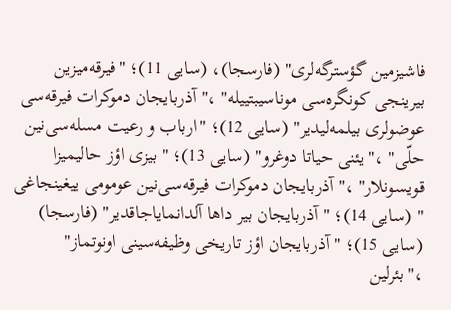فاشیزمین گؤسترگه‌لری" (فارسجا)، (سایی 11)؛ "فیرقه‌میزین بیرینجی کونگره‌سی موناسیبتییله" ،"آذربایجان دموکرات فیرقه‌سی عوضولری بیلمه‌لیدیر" (سایی 12)؛ "ارباب و رعیت مسله‌سی‌نین حلّی" ،"یئنی حیاتا دوغرو" (سایی 13)؛ "بیزی اؤز حالیمیزا قویسونلار" ،"آذربایجان دموکرات فیرقه‌سی‌نین عومومی ییغینجاغی " (سایی 14)؛ "آذربایجان بیر داها آلدانمایاجاقدیر" (فارسجا) (سایی 15)؛ "آذربایجان اؤز تاریخی وظیفه‌سینی اونوتماز" ،"بئرلین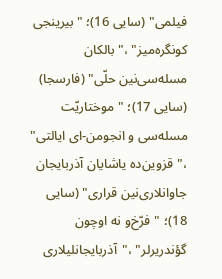فیلمی" (سایی 16)؛ "بیرینجی کونگره‌میز" ،"بالکان مسله‌سی‌نین حلّی" (فارسجا) (سایی 17)؛ "موختاریّت مسله‌سی و انجومن-ای ایالتی" ،"قزوین‌ده یاشایان آذربایجان جاوانلاری‌نین قراری" (سایی 18)؛ "فرّخ‌و نه اوچون گؤندریرلر" ،"آذربایجانلیلاری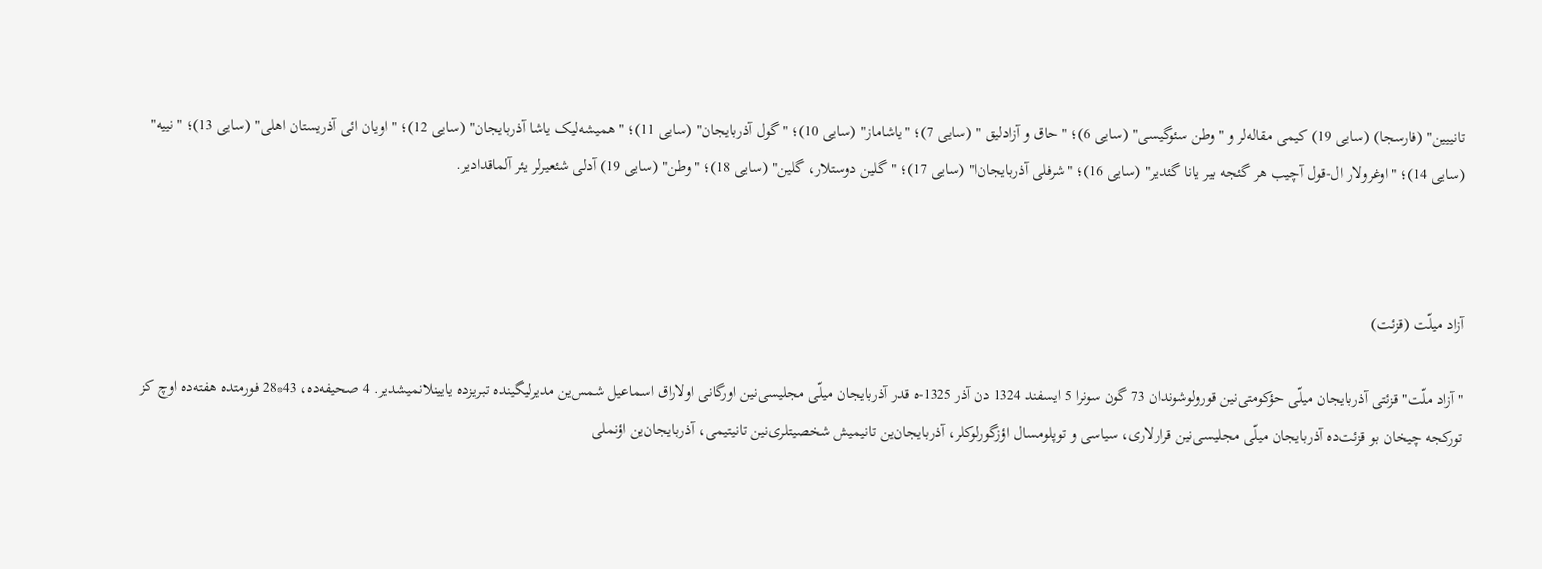تانییین" (فارسجا) (سایی 19) کیمی مقاله‌لر و "وطن سئوگیسی" (سایی 6)؛ "حاق و آزادلیق " (سایی 7)؛ "یاشاماز" (سایی 10)؛ "گول آذربایجان" (سایی 11)؛ "همیشه‌لیک یاشا آذربایجان" (سایی 12)؛ "اویان ائی آذریستان اهلی" (سایی 13)؛ "نییه" (سایی 14)؛ "اوغرولار ال-قول آچیب هر گئجه بیر یانا گئدیر" (سایی 16)؛ "شرفلی آذربایجان‌ا" (سایی 17)؛ "گلین دوستلار، گلین" (سایی 18)؛ "وطن" (سایی 19) آدلی شئعیرلر یئر آلماقدادیر.



آزاد میلّت (قزئت)

"آزاد ملّت" قزئتی‌ آذربایجان میلّی حؤکومتی‌نین قورولوشوندان 73 گون سونرا 5 ایسفند 1324 دن آذر 1325-ه قدر‌ آذربایجان میلّی مجلیسی‌نین اورگانی اولاراق اسماعیل شمس‌ین مدیرلیگینده تبریز‌ده یایینلانمیشدیر. 4 صحیفه‌ده، 43*28 فورمتده هفته‌ده اوچ کز تورکجه چیخان بو قزئت‌ده آذربایجان میلّی مجلیسی‌نین قرارلاری، سیاسی و توپلومسال اؤزگورلوکلر، آذربایجان‌ین تانیمیش شخصیتلری‌نین تانیتیمی، آذربایجان‌ین اؤنملی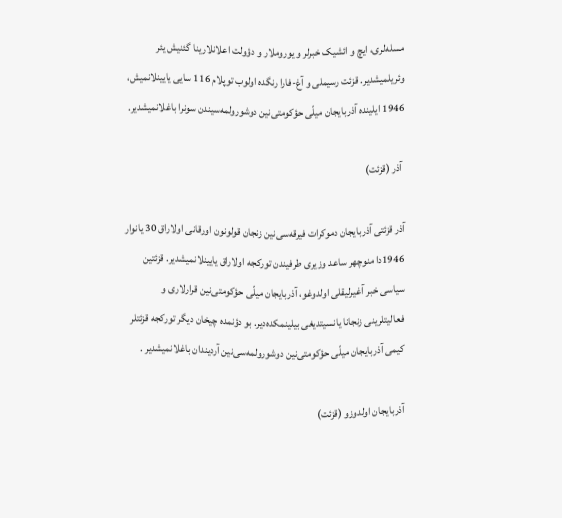مسله‌لری، ایچ و ائشیک خبرلر و یوروملار و دؤولت اعلانلارینا گئنیش یئر وئریلمیشدیر. قزئت رسیملی و آغ-فارا رنگده اولوب توپلام 116 سایی یایینلانمیش، 1946 ایلینده آذربایجان میلّی حؤکومتی‌نین دوشورولمه‌سیندن سونرا باغلانمیشدیر.

 آذر (قزئت)

آذر قزئتی‌ آذربایجان دموکرات فیرقه‌سی‌نین زنجان قولونون اورقانی اولاراق 30 یانوار 1946دا منوچهر ساعد وزیری طرفیندن تورکجه اولاراق یایینلانمیشدیر. قزئتین سیاسی خبر آغیرلیقلی اولدوغو، آذربایجان میلّی حؤکومتی‌نین قرارلاری و فعالیتلرینی زنجانا یانسیتدیغی بیلینمکده‌دیر. بو دؤنمده چیخان دیگر تورکجه قزئتلر کیمی آذربایجان میلّی حؤکومتی‌نین دوشورولمه‌سی‌نین آردیندان باغلانمیشدیر .

آذربایجان اولدوزو (قزئت)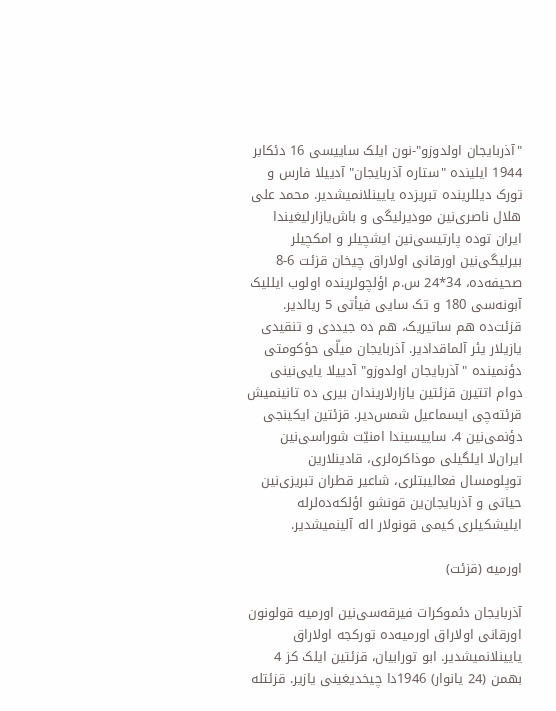"آذربایجان اولدوزو‌"-نون ایلک ساییسی 16 دئکابر 1944 ایلینده "ستاره‌ آذربایجان" آدییلا فارس و تورک دیللرینده تبریز‌ده یایینلانمیشدیر. محمد علی هلال ناصری‌‌نین مودیرلیگی و باش‌یازارلیغیندا ایران توده پارتیسی‌نین ایشچیلر و امکچیلر بیرلیگی‌‌نین اورقانی اولاراق چیخان قزئت 6-8 صحیفه‌ده، 34*24 س.م اؤلچولرینده اولوب ایللیک آبونه‌سی 180 و تک سایی فیأتی 5 ریالدیر. قزئت‌ده هم ساتیریک، هم ده جیددی و تنقیدی یازیلار یئر آلماقدادیر. آذربایجان میلّی حؤکومتی دؤنمینده "آذربایجان اولدوزو" آدییلا یایی‌نینی دوام اتتیرن قزئتین یازارلاریندان بیری ده تانینمیش قرئته‌چی ایسماعیل شمس‌دیر. قزئتین ایکینجی دؤنمی‌نین 4. ساییسیندا امنیّت شوراسی‌‌نین ایران‌لا ایلگیلی موذاکره‌لری، قادینلارین توپلومسال فعالیبتلری، شاعیر قطران تبریزی‌‌نین حیاتی و آذربایجان‌ین قونشو اؤلکه‌ده‌لرله ایلیشکیلری کیمی قونولار اله آلینمیشدیر.

اورمیه (قزئت)

آذربایجان دئموکرات فیرقه‌سی‌‌نین اورمیه قولونون اورقانی اولاراق اورمیه‌ده تورکجه اولاراق یایینلانمیشدیر. ابو تورابیان، قزئتین ایلک کز 4 بهمن (24 یانوار) 1946دا چیخدیغینی یازیر. قزئتله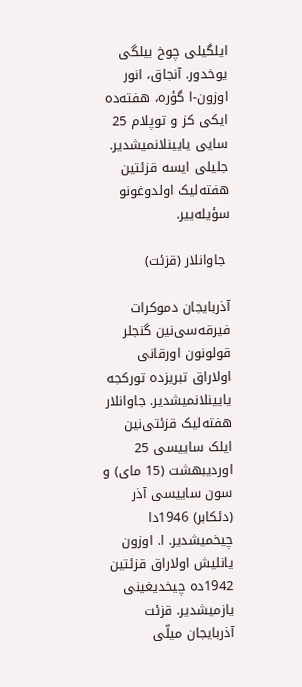ایلگیلی چوخ بیلگی یوخدور. آنجاق، انور اوزون-ا گؤره، هفته‌ده ایکی کز و توپلام 25 سایی یایینلانمیشدیر. جلیلی ایسه قزئتین هفته‌لیک اولدوغونو سؤیله‌ییر.

 جاوانلار (قزئت)

آذربایجان دموکرات فیرقه‌سی‌نین گنجلر قولونون اورقانی اولاراق تبریز‌ده تورکجه یایینلانمیشدیر. جاوانلار هفته‌لیک قزئتی‌‌نین ایلک ساییسی 25 اوردیبهشت (15 مای) و سون ساییسی آذر (دئکابر) 1946دا چیخمیشدیر. ا. اوزون یانلیش اولاراق قزئتین 1942ده چیخدیغینی یازمیشدیر. قزئت آذربایجان میلّی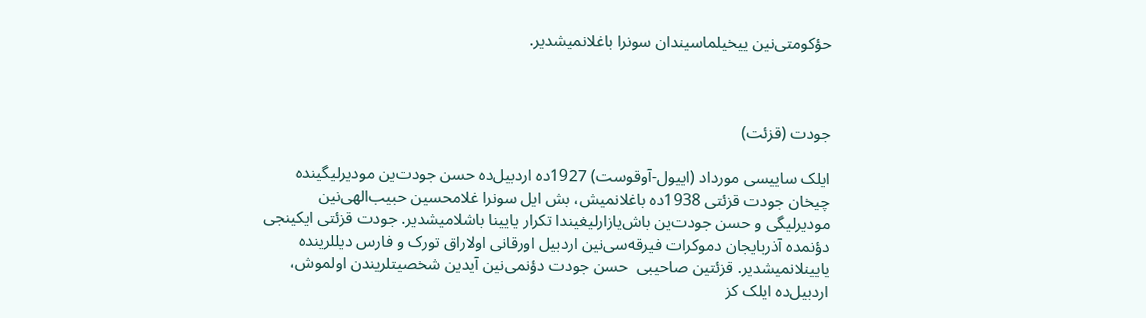حؤکومتی‌نین ییخیلماسیندان سونرا باغلانمیشدیر.



جودت (قزئت)

ایلک ساییسی مورداد (اییول-آوقوست) 1927ده اردبیل‌ده حسن جودت‌ین مودیرلیگینده چیخان جودت قزئتی‌ 1938ده باغلانمیش، بش ایل سونرا غلامحسین حبیب‌الهی‌نین مودیرلیگی و حسن جودت‌ین باش‌یازارلیغیندا تکرار یایینا باشلامیشدیر. جودت قزئتی‌ ایکینجی دؤنمده آذربایجان دموکرات فیرقه‌سی‌نین اردبیل اورقانی اولاراق تورک و فارس دیللرینده یایینلانمیشدیر. قزئتین صاحیبی  حسن جودت دؤنمی‌نین آیدین شخصیتلریندن اولموش، اردبیل‌ده ایلک کز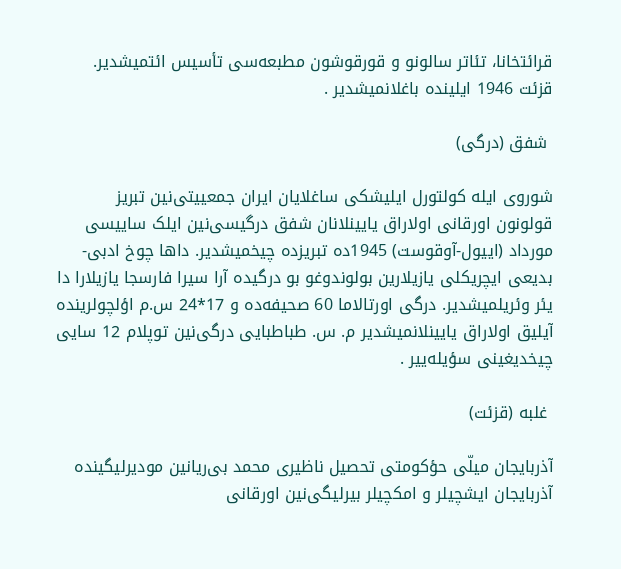قرائتخانا، تئاتر سالونو و قورقوشون مطبعه‌سی تأسیس ائتمیشدیر. قزئت 1946 ایلینده باغلانمیشدیر .

 شفق (درگی)

شوروی ایله کولتورل ایلیشکی ساغلایان ایران جمعییتی‌‌نین تبریز قولونون اورقانی اولاراق یایینلانان شفق درگیسی‌نین ایلک ساییسی مورداد (اییول-آوقوست) 1945ده تبریز‌ده چیخمیشدیر. داها چوخ ادبی-بدیعی ایچریکلی یازیلارین بولوندوغو بو درگیده آرا سیرا فارسجا یازیلارا دا یئر وئریلمیشدیر. درگی اورتالاما 60 صحیفه‌ده و 17*24 س.م اؤلچولرینده آیلیق اولاراق یایینلانمیشدیر م. س. طباطبایی درگی‌نین توپلام 12 سایی چیخدیغینی سؤیله‌ییر .

 غلبه (قزئت)

آذربایجان میلّی حؤکومتی تحصیل ناظیری محمد بی‌ریا‌‌نین مودیرلیگینده آذربایجان ایشچیلر و امکچیلر بیرلیگی‌‌نین اورقانی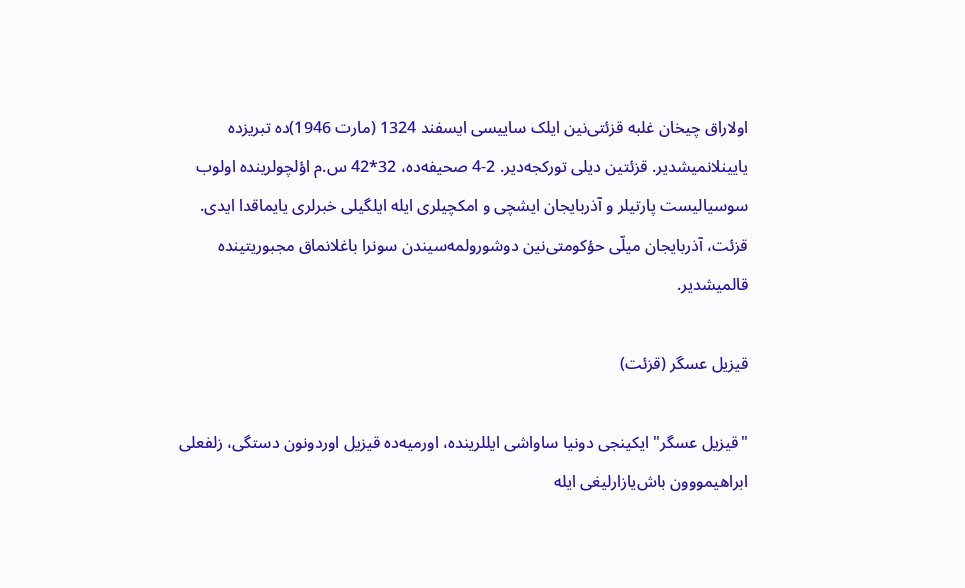اولاراق چیخان غلبه قزئتی‌‌نین ایلک ساییسی ایسفند 1324 (مارت 1946)ده تبریز‌ده یایینلانمیشدیر. قزئتین دیلی تورکجه‌دیر. 2-4 صحیفه‌ده، 32*42 س.م اؤلچولرینده اولوب سوسیالیست پارتیلر و آذربایجان ایشچی و امکچیلری ایله ایلگیلی خبرلری یایماقدا ایدی. قزئت، آذربایجان میلّی حؤکومتی‌نین دوشورولمه‌سیندن سونرا باغلانماق مجبوریتینده قالمیشدیر.

قیزیل عسگر (قزئت)

"قیزیل عسگر" ایکینجی دونیا ساواشی ایللرینده، اورمیه‌ده قیزیل اوردونون دستگی، زلفعلی ابراهیمووون باش‌یازارلیغی ایله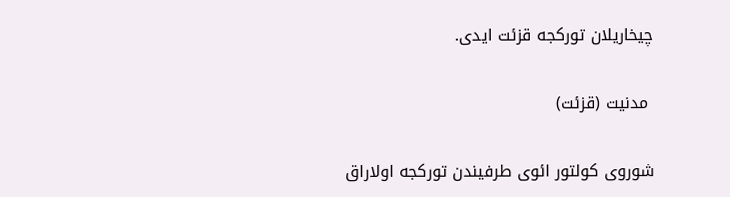چیخاریلان تورکجه قزئت ایدی.

 مدنیت (قزئت)

شوروی کولتور ائوی طرفیندن تورکجه اولاراق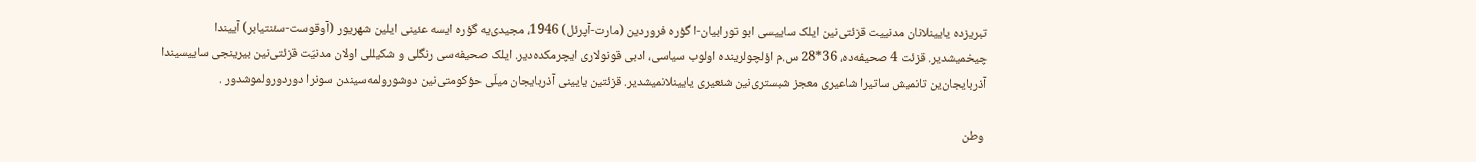تبریز‌ده یایینلانان مدنییت قزئتی‌‌نین ایلک ساییسی ابو تورابیان‌-ا گؤره فروردین (مارت-آپرئل) 1946، مجیدی‌یه گؤره ایسه عئینی ایلین شهریور (آوقوست-سئنتیابر) آییندا چیخمیشدیر. قزئت 4 صحیفه‌ده، 36*28 س.م اؤلچولرینده اولوب سیاسی، ادبی قونولاری ایچرمکده‌دیر. ایلک صحیفه‌سی رنگلی و شکیللی اولان مدنیّت قزئتی‌نین بیرینجی ساییسیندا آذربایجان‌ین تانمیش ساتیرا شاعیری معجز شبستری‌نین شئعیری یایینلانمیشدیر. قزئتین یایینی آذربایجان میلّی حؤکومتی‌نین دوشورولمه‌سیندن سونرا دوردورولموشدور .

 وطن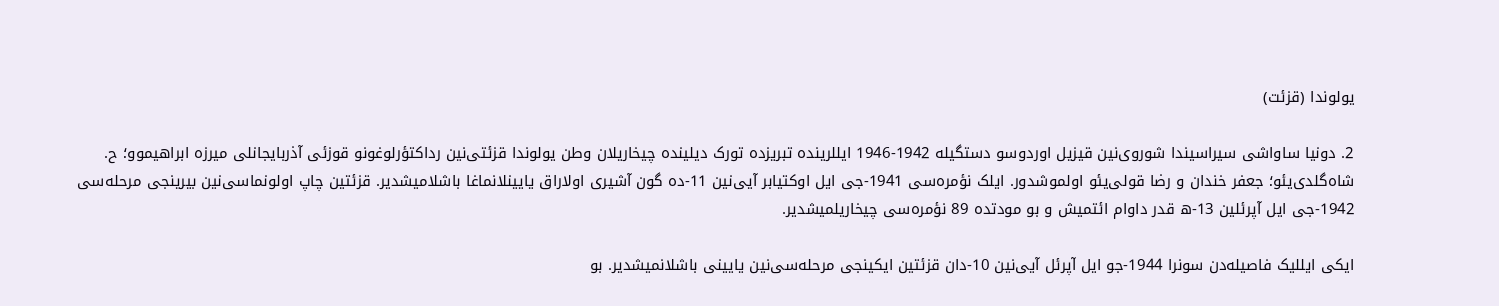یولوندا (قزئت)

2. دونیا ساواشی سیراسیندا شوروی‌‌نین قیزیل اوردو‌سو دستگیله 1942-1946 ایللرینده تبریز‌ده تورک دیلینده چیخاریلان وطن یولوندا قزئتی‌‌نین رداکتؤرلوغونو قوزئی آذربایجانلی میرزه ابراهیموو؛ ح. شاه‌گلدی‌یئو؛ جعفر خندان و رضا قولی‌یئو اولموشدور. ایلک نؤمره‌سی 1941-جی ایل اوکتیابر آیی‌نین 11-ده گون آشیری اولاراق یایینلانماغا باشلامیشدیر. قزئتین چاپ اولونماسی‌نین بیرینجی مرحله‌سی 1942-جی ایل آپرئلین 13-ه قدر داوام ائتمیش و بو مودتده 89 نؤمره‌سی چیخاریلمیشدیر.

ایکی ایللیک فاصیله‌دن سونرا 1944-جو ایل آپرئل آیی‌نین 10-دان قزئتین ایکینجی مرحله‌سی‌نین یایینی باشلانمیشدیر. بو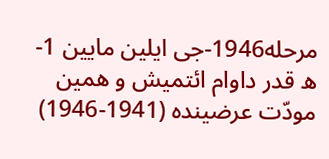مرحله1946-جی ایلین مایین 1-ه قدر داوام ائتمیش و همین مودّت عرضینده (1941-1946)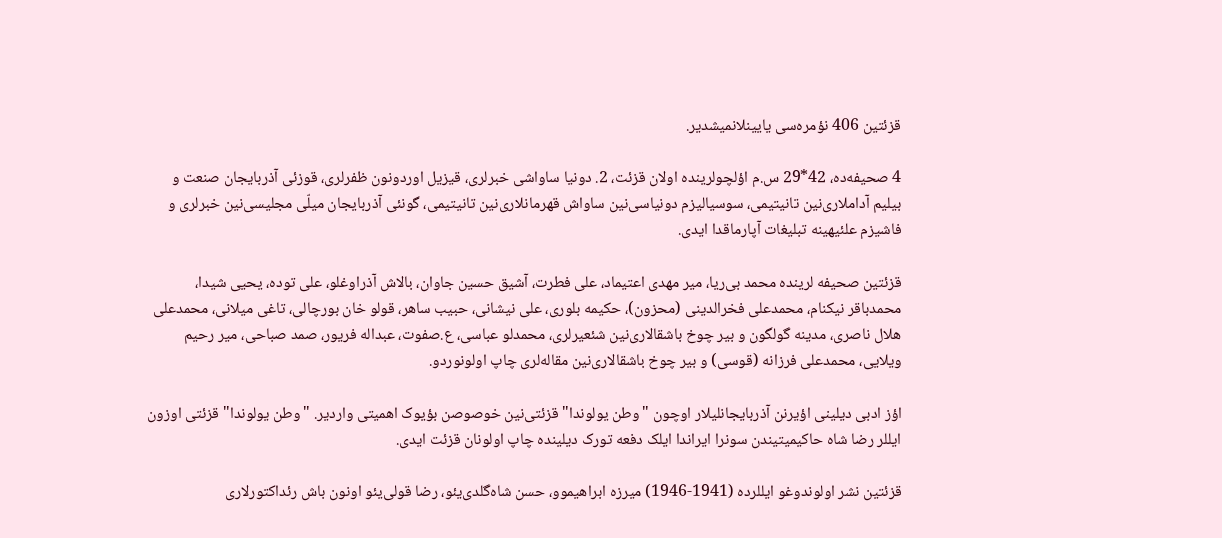قزئتین 406 نؤمره‌سی یایینلانمیشدیر.

4 صحیفه‌ده، 42*29 س.م اؤلچولرینده اولان قزئت، 2. دونیا ساواشی خبرلری، قیزیل اوردو‌نون ظفرلری، قوزئی آذربایجان صنعت و بیلیم آداملاری‌نین تانیتیمی، سوسیالیزم دونیاسی‌نین ساواش قهرمانلاری‌نین تانیتیمی، گونئی آذربایجان میلّی مجلیسی‌نین خبرلری و فاشیزم علئیهینه تبلیغات آپارماقدا ایدی.

قزئتین صحیفه لرینده محمد بی‌ریا، میر مهدی اعتیماد، علی فطرت، آشیق حسین جاوان، بالاش آذراوغلو، علی توده، یحیی شیدا، محمدباقر نیکنام، محمدعلی فخرالدینی (محزون)، حکیمه بلوری، علی نیشانی، حبیب ساهر، قولو خان بورچالی، تاغی میلانی، محمدعلی هلال ناصری، مدینه گولگون و بیر چوخ باشقالاری‌نین شئعیرلری، محمدلو عباسی، ع.صفوت، عبداله فریور، صمد صباحی، میر رحیم ویلایی، محمدعلی فرزانه (قوسی) و بیر چوخ باشقالاری‌نین مقاله‌لری چاپ اولونوردو.

اؤز ادبی دیلینی اؤیرنن آذربایجانلیلار اوچون "وطن یولوندا" قزئتی‌نین خوصوصن بؤیوک اهمیتی واردیر. "وطن یولوندا" قزئتی اوزون ایللر رضا شاه حاکیمیتیندن سونرا ایراندا ایلک دفعه تورک دیلینده چاپ اولونان قزئت ایدی.

قزئتین نشر اولوندوغو ایللرده (1941-1946) میرزه ابراهیموو، حسن شاه‌گلدی‌یئو، رضا قولی‌یئو اونون باش رئداکتورلاری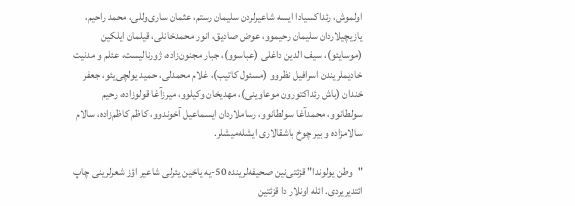اولموش، رئداکسیادا ایسه شاعیرلردن سلیمان رستم، عثمان ساری‌وللی، محمد راحیم، یازیچیلاردان سلیمان رحیموو، عوض صادیق، انور محمدخانلی، قیلمان ایلکین (موسایئو)، سیف ‌الدین داغلی (عباسوو)، جبار مجنون‌زاده، ژورنالیست، عئلم و مدنیت خادیملریندن اسرافیل نظروو (مسئول کاتیب)، غلام محمدلی، حمید یولچی‌یئو، جعفر خندان (باش رئداکتورون موعاوینی)، مهدیخان وکیلوو، میرزآغا قولوزاده، رحیم سولطانوو، محمدآغا سولطانوو، رساملاردان ایسماعیل آخوندوو، کاظم کاظم‌زاده، سالام سالامزاده و بیر چوخ باشقالاری ایشله‌میشلر.

"وطن یولوندا" قزئتی‌نین صحیفه‌لرینده 50-یه یاخین یئرلی شاعیر اؤز شعرلرینی چاپ ائتدیریردی. ائله اونلار دا قزئتین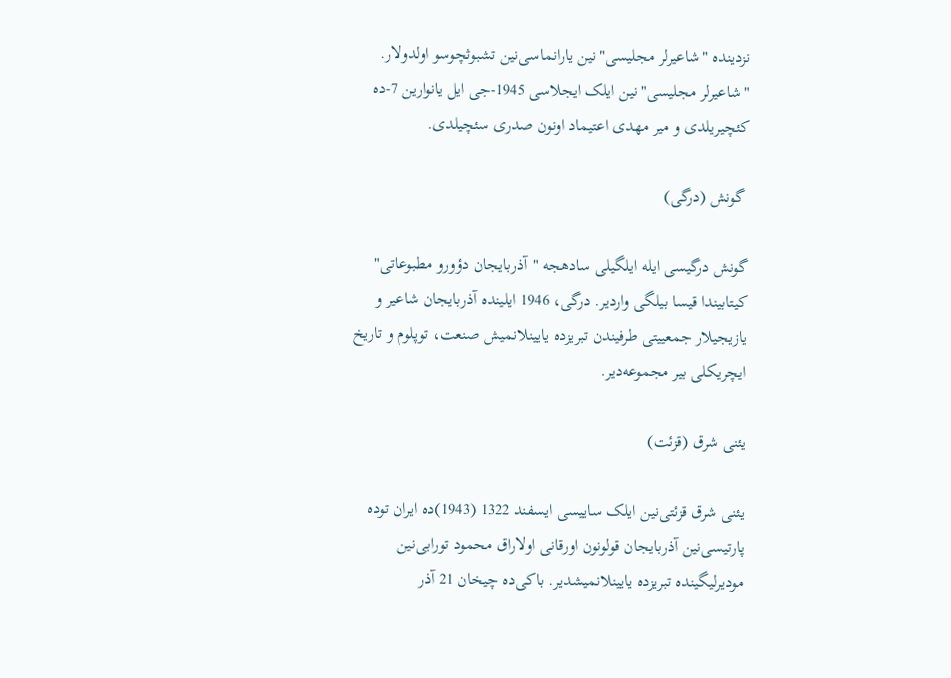نزدینده "شاعیرلر مجلیسی‌"نین یارانماسی‌نین تشبوثچوسو اولدولار. "شاعیرلر مجلیسی"نین ایلک ایجلاسی 1945-جی ایل یانوارین 7-ده کئچیریلدی و میر مهدی اعتیماد اونون صدری سئچیلدی.

 گونش (درگی)

گونش درگیسی‌ ایله ایلگیلی سادهجه "آذربایجان دؤورو مطبوعاتی" کیتابیندا قیسا بیلگی واردیر. درگی، 1946 ایلینده آذربایجان شاعیر و یازیجیلار جمعییتی طرفیندن تبریز‌ده یایینلانمیش صنعت، توپلوم و تاریخ ایچریکلی بیر مجموعه‌دیر.

یئنی شرق (قزئت)

یئنی شرق قزئتی‌‌نین ایلک ساییسی ایسفند 1322 (1943)ده ایران توده پارتیسی‌نین آذربایجان قولونون اورقانی اولاراق محمود تورابی‌‌نین مودیرلیگینده تبریز‌ده یایینلانمیشدیر. باکی‌ده چیخان 21 آذر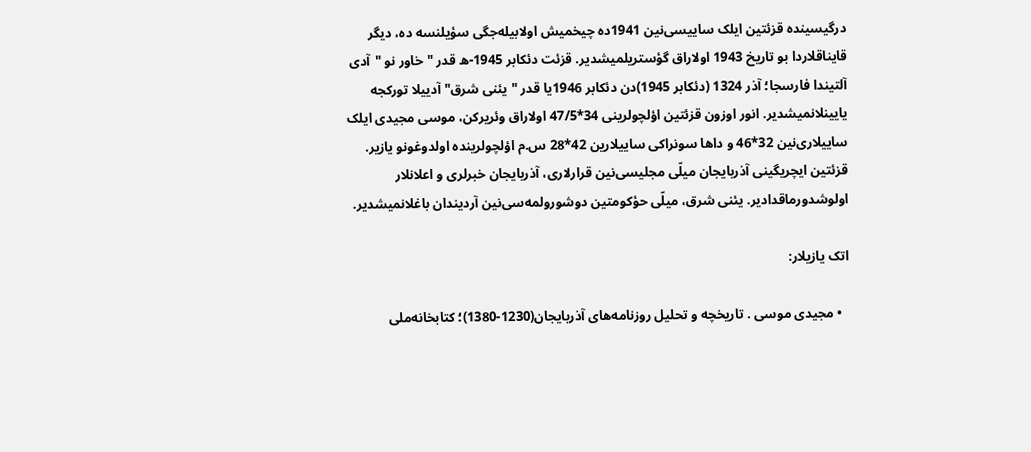درگیسینده قزئتین ایلک ساییسی‌نین 1941ده چیخمیش اولابیله‌جگی سؤیلنسه ده، دیگر قایناقلاردا بو تاریخ 1943 اولاراق گؤستریلمیشدیر. قزئت دئکابر 1945-ه قدر‌ "خاور نو "آدی آلتیندا فارسجا؛ آذر 1324 (دئکابر 1945)دن دئکابر 1946یا قدر‌ "یئنی شرق" آدییلا تورکجه یایینلانمیشدیر. انور اوزون قزئتین اؤلچولرینی 34*47/5 اولاراق وئریرکن، موسی مجیدی ایلک ساییلاری‌نین 32*46 و داها سونراکی ساییلارین 42*28 س.م اؤلچولرینده اولدوغونو یازیر. قزئتین ایچریگینی آذربایجان میلّی مجلیسی‌نین قرارلاری، آذربایجان خبرلری و اعلانلار اولوشدورماقدادیر. یئنی شرق، میلّی حؤکومتین دوشورولمه‌سی‌نین آردیندان باغلانمیشدیر.

اتک یازیلار:

  • مجیدی موسی . تاریخچه‌ و تحلیل روزنامه‌های آذربایجان(1230-1380)؛ کتابخانه‌ملی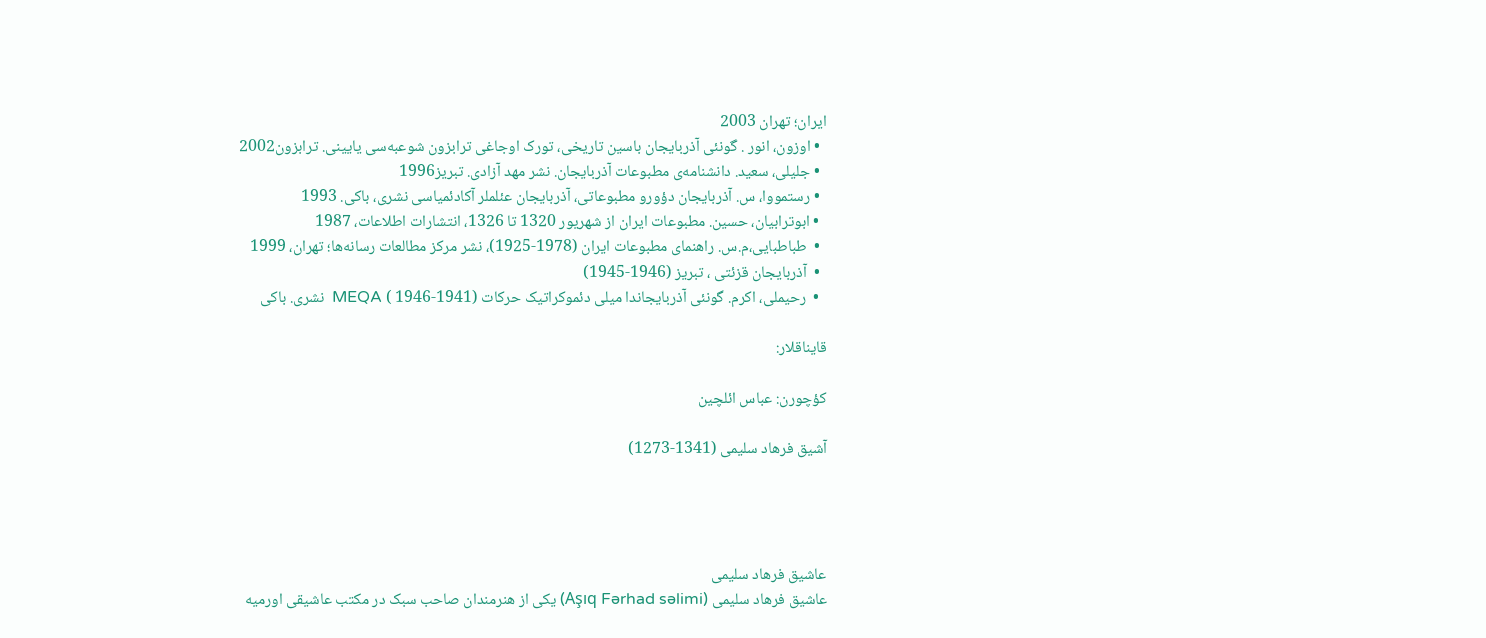ایران؛ تهران 2003
  • اوزون، انور . گونئی آذربایجان باسین تاریخی، تورک اوجاغی ترابزون شوعبه‌سی یایینی. ترابزون2002
  • جلیلی، سعید. دانشنامه‌ی مطبوعات آذربایجان. نشر مهد آزادی. تبریز1996
  • رستمووا، س. آذربایجان دؤورو مطبوعاتی، آذربایجان عئلملر آکادئمیاسی نشری، باکی. 1993
  • ابوترابیان، حسین. مطبوعات ایران از شهریور 1320 تا 1326، انتشارات اطلاعات، 1987
  •  طباطبایی،م.س. راهنمای مطبوعات ایران (1978-1925)، نشر مرکز مطالعات رسانه‌ها؛ تهران، 1999
  •  آذربایجان قزئتی ، تبریز (1946-1945)
  •  رحیملی، اکرم. گونئی آذربایجاندا میلی دئموکراتیک حرکات (1941-1946 ) MEQA  نشری. باکی

قایناقلار:

کؤچورن: عباس ائلچین

آشیق فرهاد سلیمی (1341-1273)




عاشیق فرهاد سلیمی
عاشیق فرهاد سلیمی (Aşıq Fərhad səlimi) یکی از هنرمندان صاحب سبک در مکتب عاشیقی اورمیه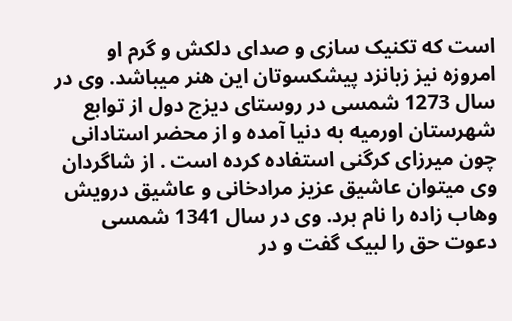است که تکنیک سازی و صدای دلکش و گرم او امروزه نیز زبانزد پیشکسوتان این هنر میباشد. وی در سال 1273 شمسی در روستای دیزج دول از توابع شهرستان اورمیه به دنیا آمده و از محضر استادانی چون میرزای کرگنی استفاده کرده است . از شاگردان وی میتوان عاشیق عزیز مرادخانی و عاشیق درویش وهاب زاده را نام برد. وی در سال 1341 شمسی دعوت حق را لبیک گفت و در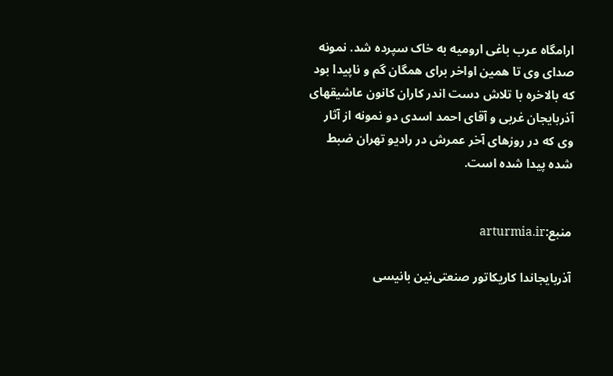ارامگاه عرب باغی ارومیه به خاک سپرده شد. نمونه صدای وی تا همین اواخر برای همگان گم و ناپیدا بود که بالاخره با تلاش دست اندر کاران کانون عاشیقهای آذربایجان غربی و آقای احمد اسدی دو نمونه از آثار وی که در روزهای آخر عمرش در رادیو تهران ضبط شده پیدا شده است.


منبع:arturmia.ir

آذربایجاندا کاریکاتور صنعتی‌نین بانیسی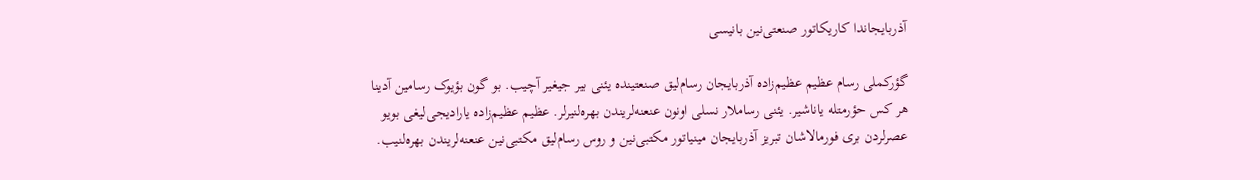آذربایجاندا کاریکاتور صنعتی‌نین بانیسی

گؤرکملی رسام عظیم عظیم‌زاده آذربایجان رسام‌لیق صنعتینده یئنی بیر جیغیر آچیب. بو گون بؤیوک رسامین آدینا هر کس حؤرمتله یاناشیر. یئنی رساملار نسلی اونون عنعنه‌لریندن بهره‌لنیرلر. عظیم عظیم‌زاده یارادیجی‌لیغی بویو عصرلردن بری فورمالاشان تبریز آذربایجان مینیاتور مکتبی‌نین و روس رسام‌لیق مکتبی‌نین عنعنه‌لریندن بهره‌لنیب.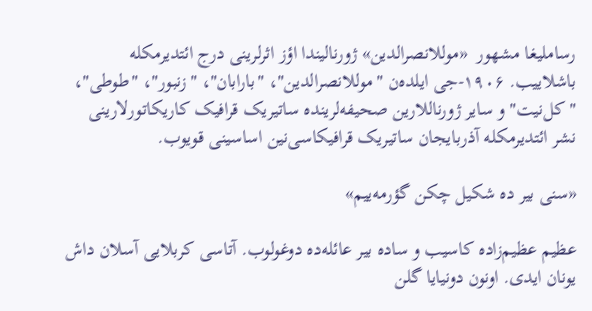رساملیغا مشهور  «موللانصرالدین» ژورنالیندا اؤز اثرلرینی درج ائتدیرمکله باشلاییب. ۱۹۰۶-جی ایلده‌ن "موللانصرالدین"، "بارابان"، "زنبور"، "طوطی"، "کل‌نیت" و سایر ژورناللارین صحیفه‌لرینده ساتیریک قرافیک کاریکاتورلارینی نشر ائتدیرمکله آذربایجان ساتیریک قرافیکاسی‌نین اساسینی قویوب.

«سنی بیر ده شکیل چکن گؤرمه‌ییم»

عظیم عظیم‌زاده کاسیب و ساده بیر عائله‌ده دوغولوب. آتاسی کربلایی آسلان داش یونان ایدی. اونون دونیایا گلن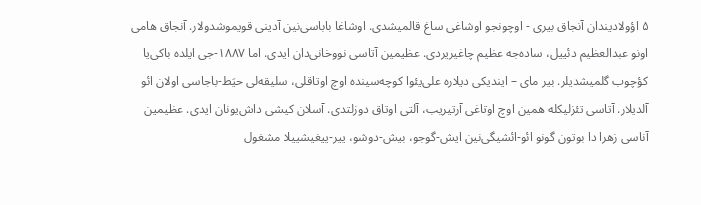۵ اؤولادیندان آنجاق بیری - اوچونجو اوشاغی ساغ قالمیشدی. اوشاغا باباسی‌نین آدینی قویموشدولار. آنجاق هامی اونو عبدالعظیم دئییل، ساده‌جه عظیم چاغیریردی. عظیمین آتاسی نووخانی‌دان ایدی. اما ۱۸۸۷-جی ایلده باکی‌یا کؤچوب گلمیشدیلر. بیر مای – ایندیکی دیلاره علی‌یئوا کوچه‌سینده اوچ اوتاقلی، سلیقه‌لی حیَط-باجاسی اولان ائو آلدیلار. آتاسی تئزلیکله همین اوچ اوتاغی آرتیریب، آلتی اوتاق دوزلتدی. آسلان کیشی داش‌یونان ایدی. عظیمین آناسی زهرا دا بوتون گونو ائو-ائشیگی‌نین ایش-گوجو، بیش-دوشو، ییر-ییغیشییلا مشغول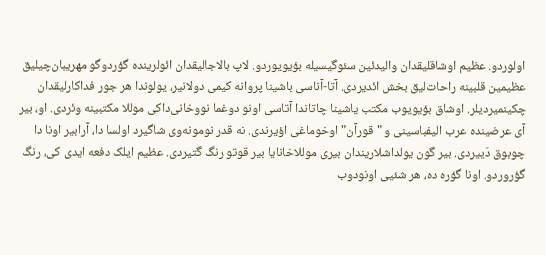اولوردو. عظیم اوشاقلیقدان والیدئین سئوگیسیله بؤیویوردو. لاپ بالاجالیقدان ائولرینده گؤردوگو مهریبان‌چیلیق عظیمین قلبینه راحات‌لیق بخش ائدیردی. آتا-آناسی باشینا پروانه کیمی دولانیر، یولوندا هر جور فداکارلیقدان چکینمیردیلر. اوشاق بؤیویوب مکتب یاشینا چاتاندا آتاسی اونو دوغما نووخانی‌داکی موللا مکتبینه وئردی. او، بیر آی عرضینده عرب الیفباسینی و "قورآن" اوخوماغی اؤیر‌ندی. نه قدر نومونه‌وی شاگیرد اولسا دا، آرابیر اونا دا چوبوق دَییردی. بیر گون یولداشلاریندان بیری موللاخانایا بیر قوتو رنگ گتیردی. عظیم ایلک دفعه ایدی کی، رنگ گؤروردو. اونا گؤره ده، هر شئیی اونودوب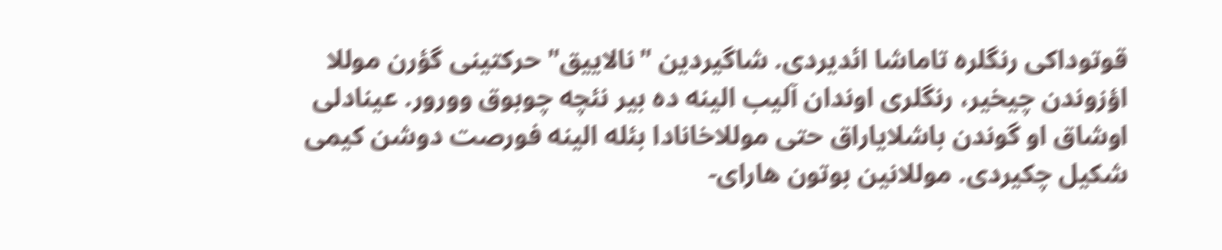قوتوداکی رنگلره تاماشا ائدیردی. شاگیردین "نالاییق" حرکتینی گؤر‌ن موللا اؤزوندن چیخیر، رنگلری اوندان آلیب الینه ده بیر نئچه چوبوق وورور. عینادلی اوشاق او گوندن باشلایاراق حتی موللاخانادا بئله الینه فورصت دوشن کیمی شکیل چکیردی. موللا‌نین بوتون هارای-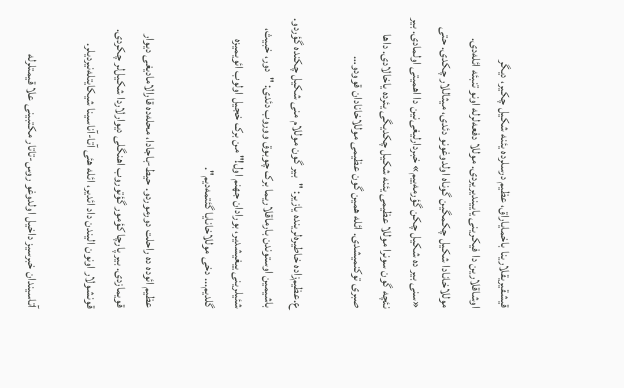قیشقیریقلارینا باخمایاراق، عظیم درسلرده یئنه شکیل چکیر، دیگر اوشاقلارین دا فیکرینی یاییندیریردی. موللا دفعه‌لرله اونو تنبئه ائله‌دی. موللاخانادا شکیل چکمگین گوناه اولدوغونو دئدی، میثاللار چکدی. حتی «سنی بیر ده شکیل چکن گؤرمه‌ییم» خبردارلیغی‌نین دا اهمیتی اولمادی. بیر نئچه گون سونرا موللا عظیمی یئنه شکیل چکدیگی یئرده یاخالادی. داها صبری توکنمیشدی. ائله همین گون عظیمی موللاخانادان قوودو…

ع.عظیم‌زاده خاطیره‌لرینده یازیر: "بیر گون موللام منی شکیل چکنده گؤردو. باشیمین اوستوندن بارماقلاریما برک چوبوق ووروب دئدی: "دور، خبیث، شئیلرینی ییغیشدیر، بورادان جهنم اول!" من برک خجیل اولوب ائویمیزه گلدیم... دخی موللاخانایا گئتمه‌دیم".

عظیم ائوده ده راحلت دورموردو. حیط-باجادا، محله‌ده قارالامادیغی دیوار قویمازدی. بیر پارچا کؤمور گؤتوروب اهنگلی دیوارلاردا شکیل‌لر چکردی. قونشولار اونون الیندن داد ائدیر، ائله هئی آتا-آناسینا شیکایتله‌نیردیلر.

آتاسیندان خبرسیز داخیل اولدوغو روس-تاتار مکتبینی علا قیمتلرله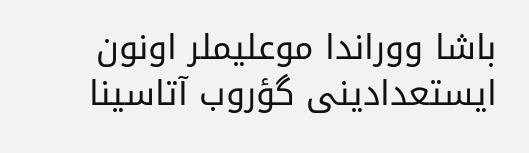باشا ووراندا موعلیملر اونون ایستعدادینی گؤروب آتاسینا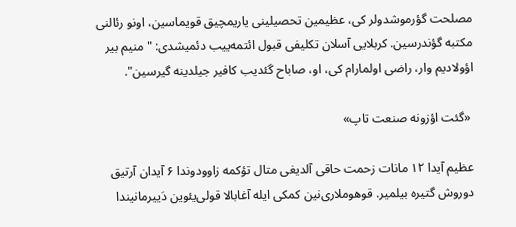مصلحت گؤرموشدولر کی، عظیمین تحصیلینی یاریمچیق قویماسین، اونو رئالنی مکتبه گؤندرسین. کربلایی آسلان تکلیفی قبول ائتمه‌ییب دئمیشدی: "منیم بیر اؤولادیم وار، راضی اولمارام کی، او، صاباح گئدیب کافیر جیلدینه گیرسین".

 «گئت اؤزونه صنعت تاپ»

عظیم آیدا ۱۲ مانات زحمت حاقی آلدیغی متال تؤکمه زاوودوندا ۶ آیدان آرتیق دوروش گتیره بیلمیر. قوهوملاری‌نین کمکی ایله آغابالا قولی‌یئوین دَییرمانیندا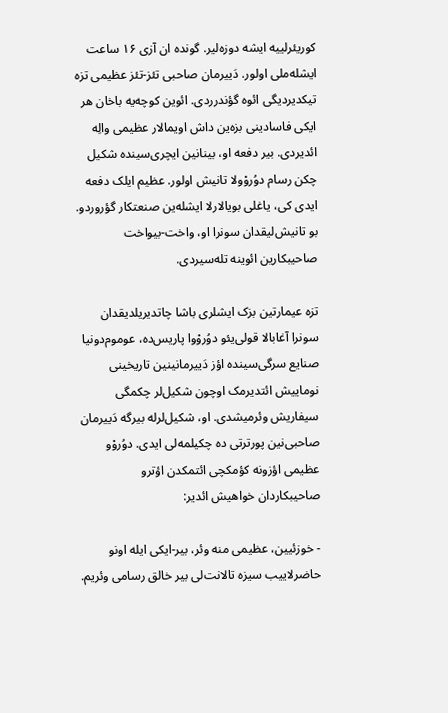کوریئرلییه ایشه دوزه‌لیر. گونده ان آزی ۱۶ ساعت ایشله‌ملی اولور. دَییرمان صاحبی تئز-تئز عظیمی تزه تیکدیردیگی ائوه گؤندرردی. ائوین کوچه‌یه باخان هر ایکی فاسادینی بزه‌ین داش اویمالار عظیمی والِه ائدیردی. بیر دفعه او، بینا‌نین ایچری‌سینده شکیل چکن رسام دوُروْولا تانیش اولور. عظیم ایلک دفعه ایدی کی، یاغلی بویالارلا ایشله‌ین صنعتکار گؤروردو. بو تانیش‌لیقدان سونرا او، واخت-بیواخت صاحیبکارین ائوینه تله‌سیردی.

تزه عیمارتین بزک ایشلری باشا چاتدیریلدیقدان سونرا آغابالا قولی‌یئو دوُروْوا پاریس‌ده، عوموم‌دونیا صنایع سرگی‌سینده اؤز دَییرمانینین تاریخینی نوماییش ائتدیرمک اوچون شکیل‌لر چکمگی سیفاریش وئرمیشدی. او، شکیل‌لرله بیرگه دَییرمان صاحبی‌نین پورترتی ده چکیلمه‌لی ایدی. دوُروْو عظیمی اؤزونه کؤمکچی ائتمکدن اؤترو صاحیبکاردان خواهیش ائدیر:

- خوزئیین، عظیمی منه وئر، بیر-ایکی ایله اونو حاضرلاییب سیزه تالانت‌لی بیر خالق رسامی وئریم.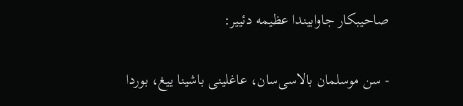صاحیبکار جاوابیندا عظیمه دئییر:

- سن موسلمان بالاسی‌سان، عاغلینی باشینا ییغ، بوردا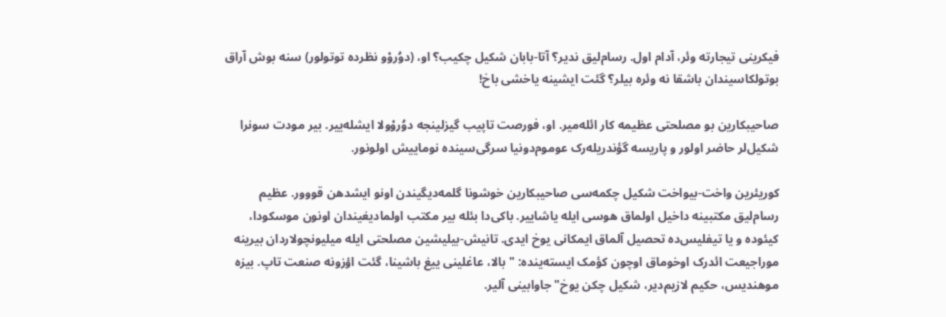فیکرینی تیجارته وئر، آدام اول. رسام‌لیق ندیر؟ آتا-بابان شکیل چکیب؟ او، (دوُروْو نظرده توتولور) سنه بوش آراق بوتولکاسیندان باشقا نه وئره بیلر؟ گئت ایشینه یاخشی باخ!

صاحیبکارین بو مصلحتی عظیمه کار ائله‌میر. او، فورصت تاپیب گیزلینجه دوُروْولا ایشله‌ییر. بیر مودت سونرا شکیل‌لر حاضر اولور و پاریسه گؤندریله‌رک عوموم‌دونیا سرگی‌سینده نوماییش اولونور.

کوریئرین واخت-بیواخت شکیل چکمه‌سی صاحیبکارین خوشونا گلمه‌دیگیندن اونو ایشدهن قووور. عظیم رسام‌لیق مکتبینه داخیل اولماق هوسی ایله یاشاییر. باکی‌دا بئله بیر مکتب اولمادیغیندان اونون موسکودا، کیئوده و یا تیفلیس‌ده تحصیل آلماق ایمکانی یوخ ایدی. تانیش-بیلیشین مصلحتی ایله میلیونچولاردان بیرینه موراجیعت ائد‌رک اوخوماق اوچون کؤمک ایسته‌ینده: "بالا، عاغلینی ییغ باشینا، گئت اؤزونه صنعت تاپ. بیزه موهندیس، حکیم لازیم‌دیر، شکیل چکن یوخ" جاوابینی آلیر.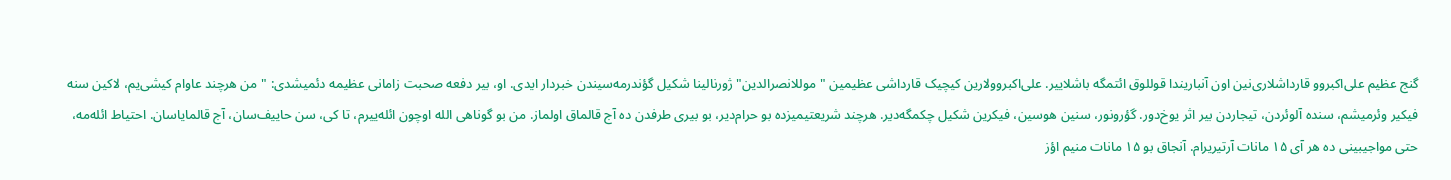گنج عظیم علی‌اکبروو قارداشلاری‌نین اون آنباریندا قوللوق ائتمگه باشلاییر. علی‌اکبروولارین کیچیک قارداشی عظیمین "موللانصرالدین" ژورنالینا شکیل گؤندرمه‌سیندن خبردار ایدی. او، بیر دفعه صحبت زامانی عظیمه دئمیشدی: "من هرچند عاوام کیشی‌یم، لاکین سنه فیکیر وئرمیشم، سنده آلوئردن، تیجار‌دن بیر اثر یوخ‌دور. گؤرونور، سنین هوسین، فیکرین شکیل چکمگه‌دیر. هرچند شریعتیمیزده بو حرام‌دیر، بو بیری طرفدن ده آج قالماق اولماز. من بو گوناهی الله اوچون ائله‌ییرم، تا کی، سن حاییف‌سان، آج قالمایاسان. احتیاط ائله‌مه، حتی مواجیبینی ده هر آی ۱۵ مانات آرتیریرام. آنجاق بو ۱۵ مانات منیم اؤز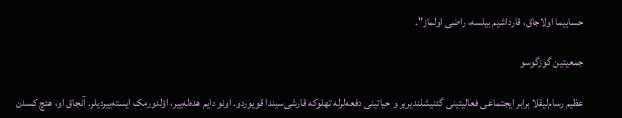حسابیما اولاجاق، قارداشیم بیلسه، راضی اولماز".

جمعیتین گوزگوسو

عظیم رسام‌لیقلا برابر ایجتماعی فعالیتینی گئنیشلندیریر و حیاتینی دفعه‌لرله تهلوکه قارشی‌سیندا قویوردو. اونو دایم هده‌له‌ییر، اؤلدورمک ایسته‌ییردیلر. آنجاق او، هئچ کسدن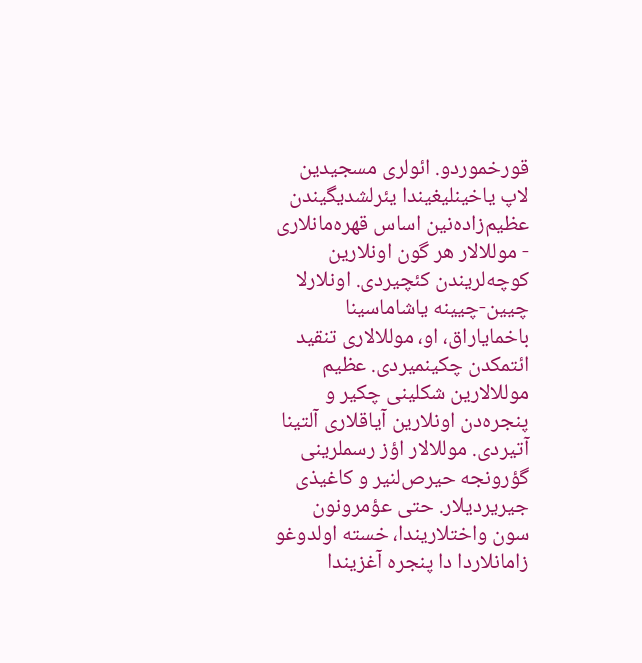قورخموردو. ائولری مسجیدین لاپ یاخینلیغیندا یئرلشدیگیندن  عظیم‌زاده‌نین اساس قهره‌مانلاری - موللالار هر گون اونلارین کوچه‌لریندن کئچیردی. اونلارلا چیین-چیینه یاشاماسینا باخمایاراق، او، موللالاری تنقید ائتمکدن چکینمیردی. عظیم موللالارین شکلینی چکیر و پنجره‌دن اونلارین آیاقلاری آلتینا آتیردی. موللالار اؤز رسملرینی گؤرونجه حیرص‌لنیر و کاغیذی جیریردیلار. حتی عؤمرونون سون واختلاریندا، خسته اولدوغو زامانلاردا دا پنجره آغزیندا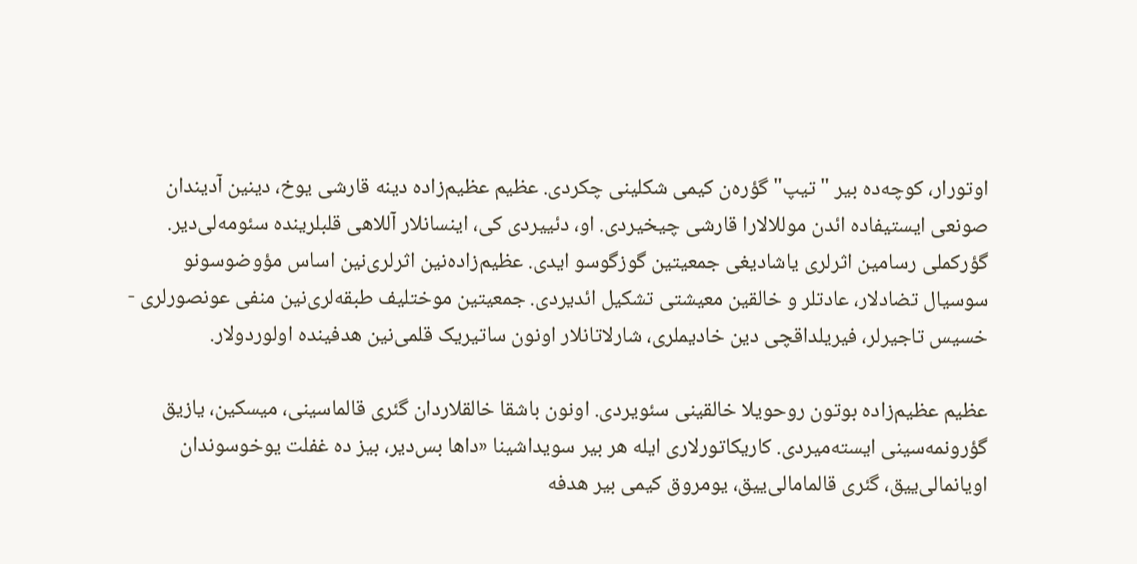اوتورار، کوچه‌ده بیر "تیپ" گؤره‌ن کیمی شکلینی چکردی. عظیم عظیم‌زاده دینه قارشی یوخ، دینین آدیندان صونعی ایستیفاده ائد‌ن موللالارا قارشی چیخیردی. او، دئییردی کی، اینسانلار آللاهی قلبلرینده سئومه‌لی‌دیر. گؤرکملی رسامین اثرلری یاشادیغی جمعیتین گوزگوسو ایدی. عظیم‌زاده‌‌نین اثرلری‌نین اساس مؤوضوسونو سوسیال تضادلار، عادتلر و خالقین معیشتی تشکیل ائدیردی. جمعیتین موختلیف طبقه‌لری‌نین منفی عونصورلری - خسیس تاجیرلر، فیریلداقچی دین خادیملری، شارلاتانلار اونون ساتیریک قلمی‌نین هدفینده اولوردولار.

عظیم عظیم‌زاده بوتون روحویلا خالقینی سئویردی. اونون باشقا خالقلاردان گئری قالماسینی، میسکین، یازیق گؤرونمه‌سینی ایسته‌میردی. کاریکاتورلاری ایله هر بیر سویداشینا «داها بس‌دیر، بیز ده غفلت یوخوسوندان اویانمالی‌ییق، گئری قالمامالی‌ییق، یومروق کیمی بیر هدفه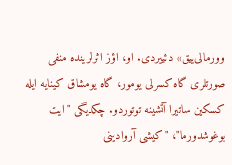وورمالی‌ییق» دئییردی. او، اؤز اثرلرینده منفی صورتلری گاه کسرلی یومور، گاه یومشاق کینایه ایله کسکین ساتیرا آتشینه توتوردو. چکدیگی "ایت بوغوشدورما"، "کیشی آروادینی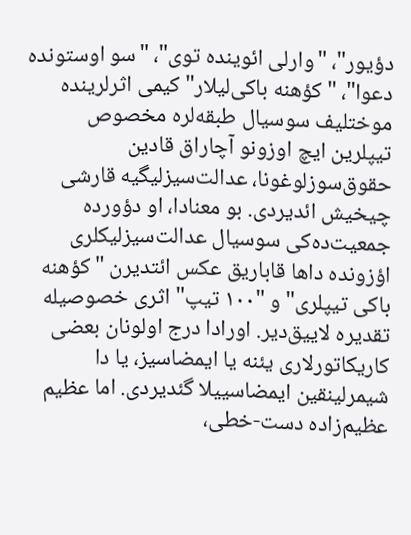دؤیور"، "وارلی ائوینده توی"، "سو اوستونده دعوا"، "کؤهنه باکی‌لیلار" کیمی اثرلرینده موختلیف سوسیال طبقه‌لره مخصوص تیپلرین ایچ اوزونو آچاراق قادین حقوق‌سوزلوغونا، عدالت‌سیزلیگیه قارشی چیخیش ائدیردی. بو معنادا، او دؤورده جمعیت‌ده‌کی سوسیال عدالت‌سیزلیکلری اؤزونده داها قاباریق عکس ائتدیر‌ن "کؤهنه باکی تیپلری" و "۱۰۰ تیپ" اثری خصوصیله تقدیره لاییق‌دیر. اورادا درج اولونان بعضی کاریکاتورلاری یئنه یا ایمضاسیز، یا دا شیمرلینقین ایمضاسییلا گئدیردی. اما عظیم عظیم‌زاده دست-خطی،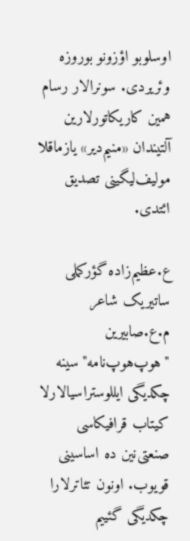اوسلوبو اؤزونو بوروزه وئریردی. سونرالار رسام همین کاریکاتورلارین آلتیندان «منیم‌دیر» یازماقلا مولیف‌لیگینی تصدیق ائتدی.

ع.عظیم‌زاده گؤرکملی ساتیریک شاعر م.ع.صابیرین "هوپ‌هوپ‌نامه"سینه چکدیگی ایللوستراسیالارلا کیتاب قرافیکاسی صنعتی‌نین ده اساسینی قویوب. اونون تئاترلارا چکدیگی گئییم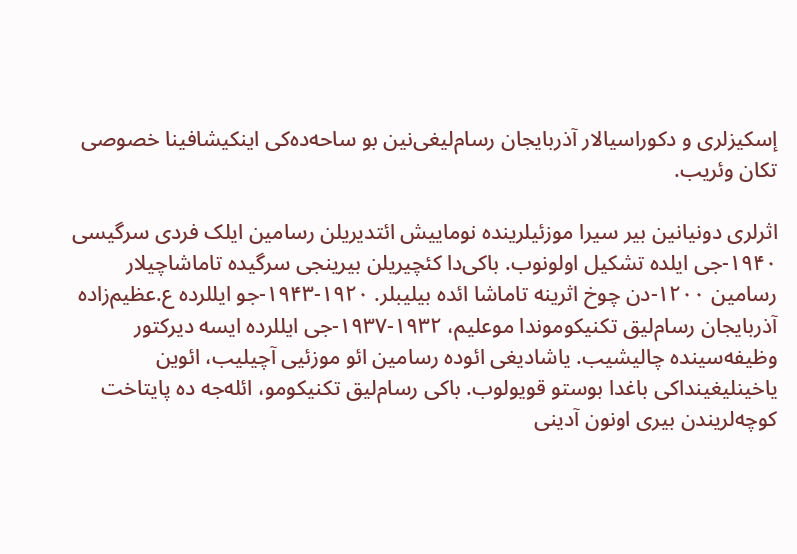إسکیزلری و دکوراسیالار آذربایجان رسام‌لیغی‌نین بو ساحه‌ده‌کی اینکیشافینا خصوصی تکان وئریب.

اثرلری دونیا‌نین بیر سیرا موزئیلرینده نوماییش ائتدیریلن رسامین ایلک فردی سرگیسی ۱۹۴۰-جی ایلده تشکیل اولونوب. باکی‌دا کئچیریلن بیرینجی سرگیده تاماشاچیلار رسامین ۱۲۰۰-دن چوخ اثرینه تاماشا ائده بیلیبلر. ۱۹۲۰-۱۹۴۳-جو ایللرده ع.عظیم‌زاده آذربایجان رسام‌لیق تکنیکوموندا موعلیم، ۱۹۳۲-۱۹۳۷-جی ایللرده ایسه دیرکتور وظیفه‌سینده چالیشیب. یاشادیغی ائوده رسامین ائو موزئیی آچیلیب، ائوین یاخینلیغینداکی باغدا بوستو قویولوب. باکی رسام‌لیق تکنیکومو، ائله‌جه ده پایتاخت کوچه‌لریندن بیری اونون آدینی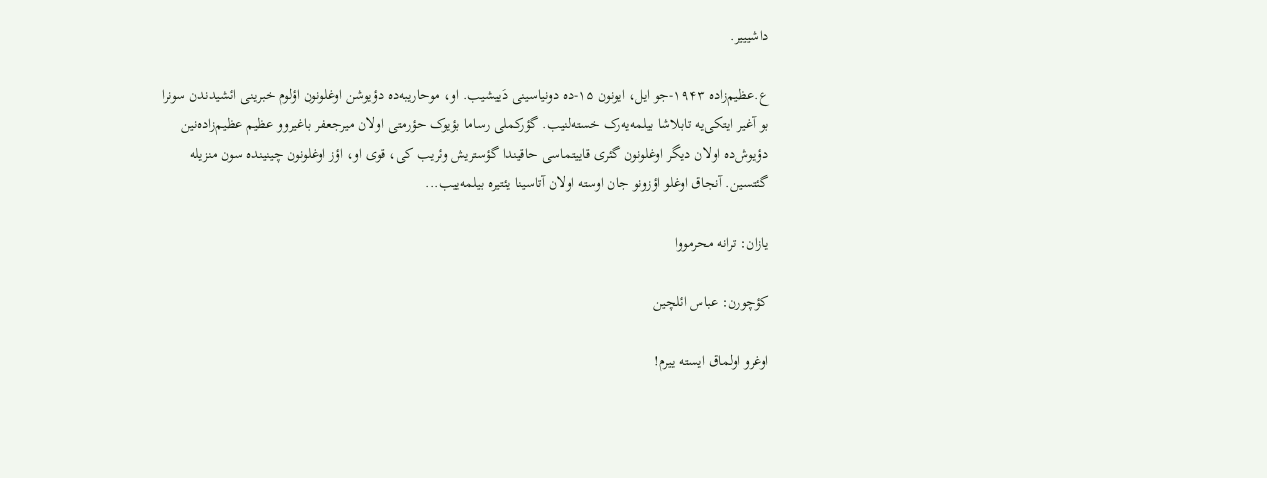داشیییر.

ع.عظیم‌زاده ۱۹۴۳-جو ایل، ایونون ۱۵-ده دونیاسینی دَییشیب. او، موحاریبه‌ده دؤیوشن اوغلونون اؤلوم خبرینی ائشیدندن سونرا بو آغیر ایتکی‌یه تابلاشا بیلمه‌یه‌رک خسته‌لنیب. گؤرکملی رساما بؤیوک حؤرمتی اولان میرجعفر باغیروو عظیم عظیم‌زاد‌ه‌نین دؤیوش‌ده اولان دیگر اوغلونون گئری قاییتماسی حاقیندا گؤستریش وئریب کی، قوی او، اؤز اوغلونون چینینده سون منزیله گئتسین. آنجاق اوغلو اؤزونو جان اوسته اولان آتاسینا یئتیره بیلمه‌ییب...

یازان: ترانه محرمووا

کؤچورن: عباس ائلچین

اوغرو اولماق ایسته ییرم!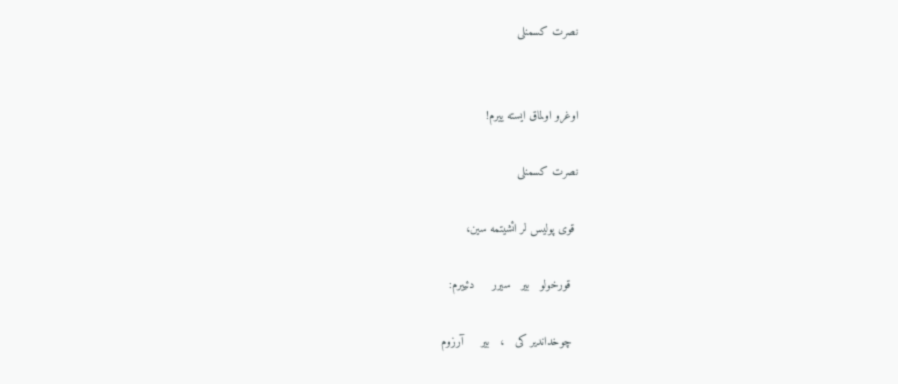نصرت کسمنلی


اوغرو اولماق ایسته ییرم!

نصرت کسمنلی

 قوی پولیس لر ائشیتمه سین،

  قورخولو   بیر   سیرر     دئییرم:

  چوخداندیر کی   ،   بیر     آرزوم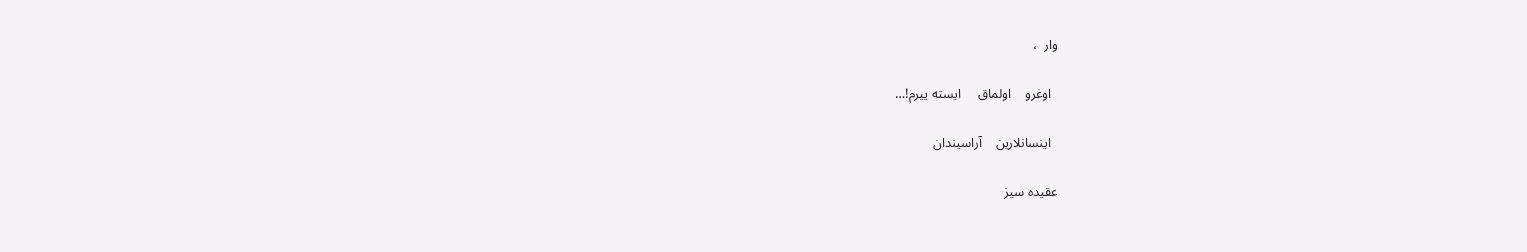وار  ،

  اوغرو    اولماق     ایسته ییرم!…

  اینسانلارین    آراسیندان

عقیده سیز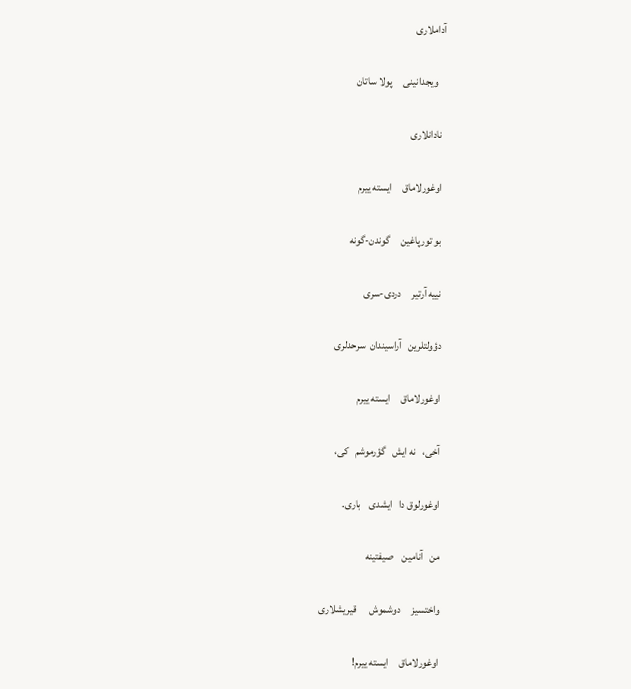آداملاری

    ویجدانینی     پولا ساتان

  نادانلاری

  اوغورلاماق     ایسته ییرم

  بو تورپاغین     گوندن-گونه

  نییه آرتیر     دردی-سری

  دؤولتلرین   آراسیندان  سرحدلری

  اوغورلاماق     ایسته ییرم

  آخی،   نه ایش   گؤرموشم   کی،

  اوغورلوق دا   ایشدی    باری.

  من   آنامین    صیفتینه

  واختسیز     دوشموش      قیریشلاری

  اوغورلاماق     ایسته ییرم!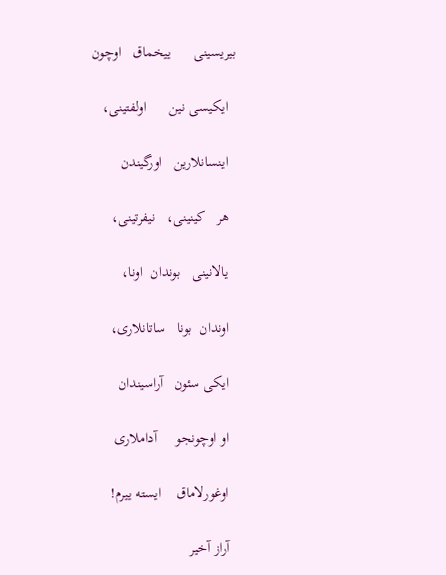بیریسینی      ییخماق   اوچون

  ایکیسی نین      اولفتینی،

  اینسانلارین   اورگیندن

  هر   کینینی،   نیفرتینی،

  یالانینی   بوندان  اونا،

  اوندان  بونا   ساتانلاری،

  ایکی سئون   آراسیندان

  او اوچونجو     آداملاری

  اوغورلاماق    ایسته ییرم!

  آراز آخیر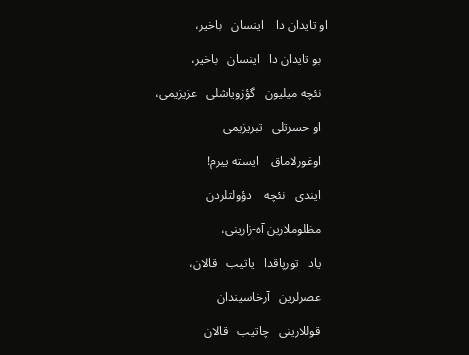او تایدان دا    اینسان   باخیر،

  بو تایدان دا   اینسان   باخیر،

  نئچه میلیون   گؤزویاشلی   عزیزیمی،

  او حسرتلی   تبریزیمی

  اوغورلاماق    ایسته ییرم!

  ایندی   نئچه    دؤولتلردن

  مظلوملارین آه-زارینی،

  یاد   تورپاقدا   یاتیب   قالان،

  عصرلرین   آرخاسیندان

  قوللارینی   چاتیب   قالان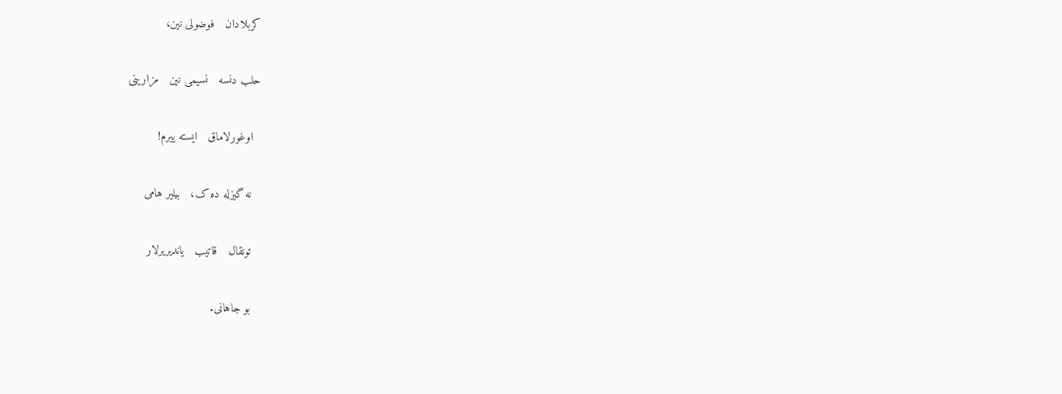کربلادان   فوضولی نین،

حلب دنسه   نسیمی نین   مزارینی

  اوغورلاماق   ایسته ییرم!

  نه گیزله ده ک،   بیلیر هامی

  تونقال   قاتیب   یاندیریرلار

  بو جاهانی.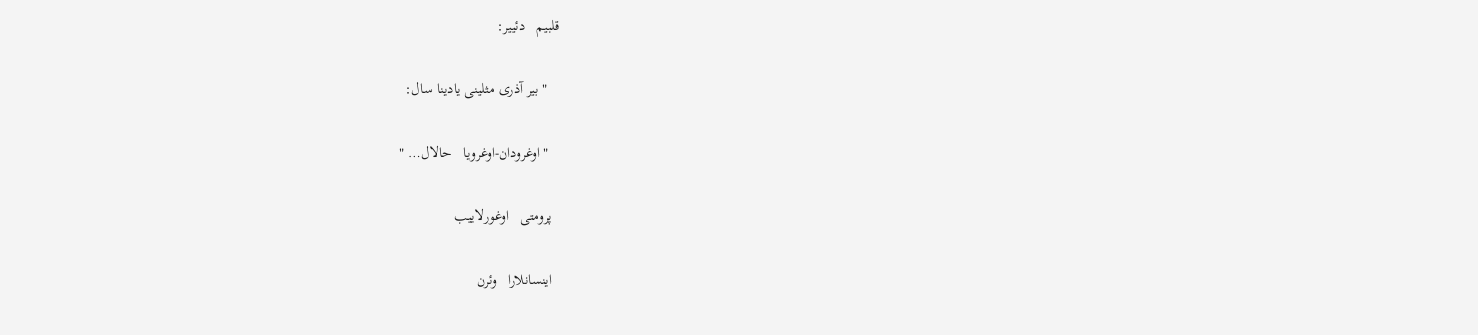قلبیم   دئییر:

   " بیر آذری مثلینی یادینا سال:

   " اوغرودان-اوغرویا   حالال… "

  پرومتی   اوغورلاییب

  اینسانلارا   وئرن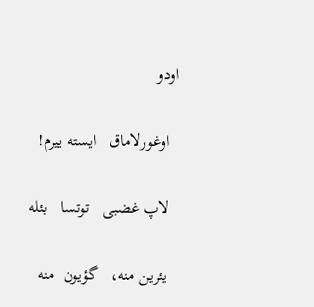اودو

  اوغورلاماق   ایسته ییرم!

  لاپ غضبی   توتسا   بئله

  یئرین منه،   گؤیون  منه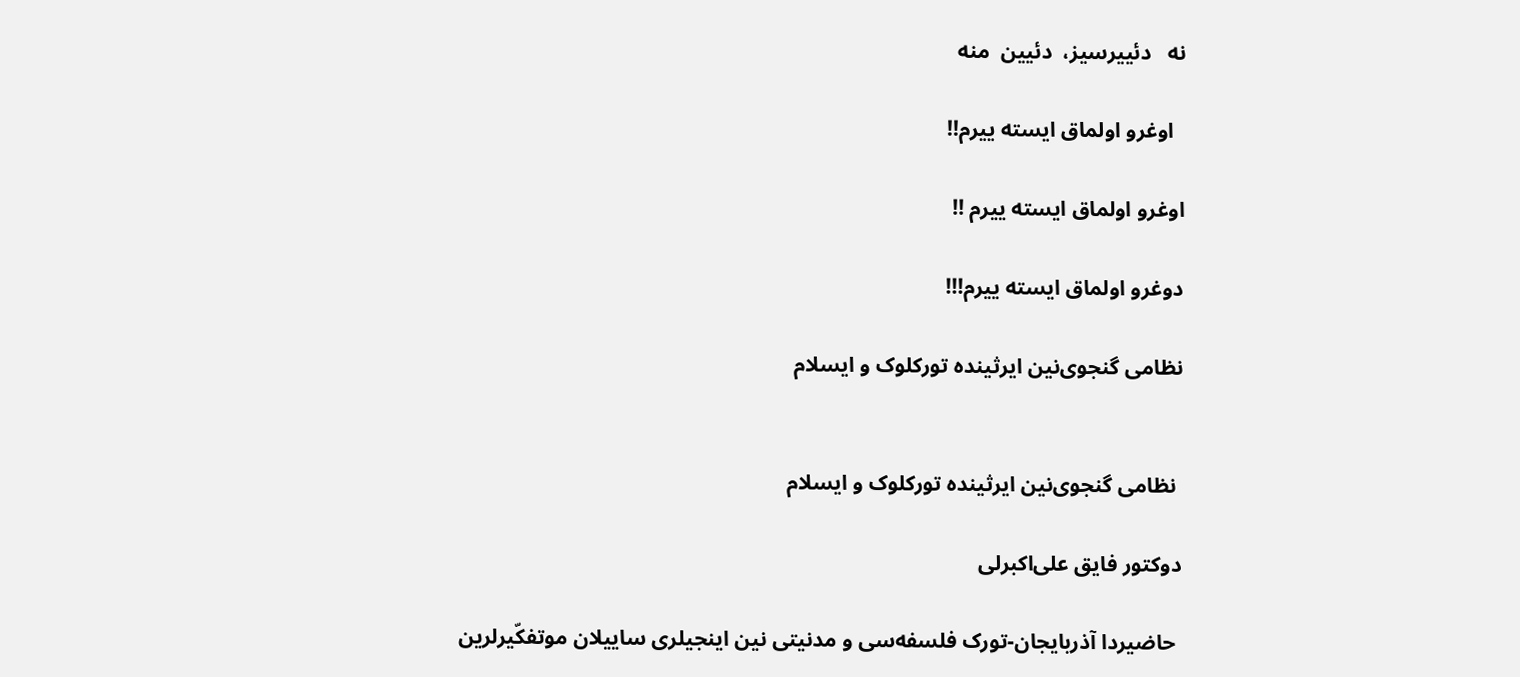نه   دئییرسیز،  دئیین  منه

  اوغرو اولماق ایسته ییرم!!

اوغرو اولماق ایسته ییرم !!

دوغرو اولماق ایسته ییرم!!!

نظامی گنجوی‌نین ایرثینده تورکلوک و ایسلام


 نظامی گنجوی‌نین ایرثینده تورکلوک و ایسلام

دوکتور فایق علی‌اکبرلی

 حاضیردا آذربایجان-تورک فلسفه‌سی و مدنیتی نین اینجیلری ساییلان موتفکّیرلرین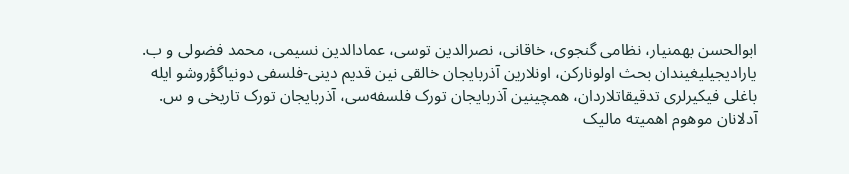ابوالحسن بهمنیار، نظامی گنجوی، خاقانی، نصرالدین توسی، عمادالدین نسیمی، محمد فضولی و ب. یارادیجیلیغیندان بحث اولونارکن، اونلارین آذربایجان خالقی نین قدیم دینی-فلسفی دونیاگؤروشو ایله باغلی فیکیرلری تدقیقاتلاردان، همچینین آذربایجان تورک فلسفه‌سی، آذربایجان تورک تاریخی و س. آدلانان موهوم اهمیته مالیک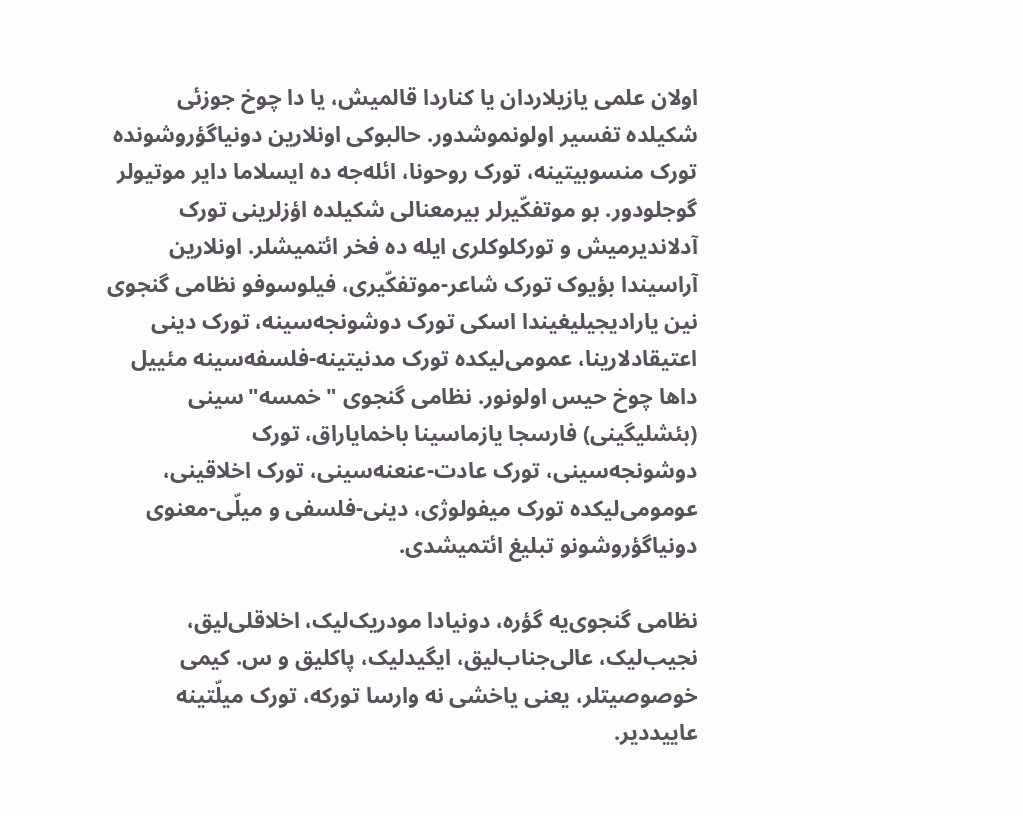اولان علمی یازیلاردان یا کناردا قالمیش، یا دا چوخ جوزئی شکیلده تفسیر اولونموشدور. حالبوکی اونلارین دونیاگؤروشونده تورک منسوبیتینه، تورک روحونا، ائله‌جه ده ایسلاما دایر موتیولر گوجلودور. بو موتفکّیرلر بیرمعنالی شکیلده اؤزلرینی تورک آدلاندیرمیش و تورکلوکلری ایله ده فخر ائتمیشلر. اونلارین آراسیندا بؤیوک تورک شاعر-موتفکّیری، فیلوسوفو نظامی گنجوی نین یارادیجیلیغیندا اسکی تورک دوشونجه‌سینه، تورک دینی اعتیقادلارینا، عمومی‌لیکده تورک مدنیتینه-فلسفه‌سینه مئییل داها چوخ حیس اولونور. نظامی گنجوی‌ "خمسه"سینی (بئشلیگینی) فارسجا یازماسینا باخمایاراق، تورک دوشونجه‌سینی، تورک عادت-عنعنه‌سینی، تورک اخلاقینی، عومومی‌لیکده تورک میفولوژی، دینی-فلسفی و میلّی-معنوی دونیاگؤروشونو تبلیغ ائتمیشدی.

نظامی گنجوی‌‌یه گؤره، دونیادا مودریک‌لیک، اخلاقلی‌لیق، نجیب‌لیک، عالی‌جناب‌لیق، ایگیدلیک، پاکلیق و س. کیمی خوصوصیتلر، یعنی یاخشی نه وارسا تورکه، تورک میلّتینه عاییددیر.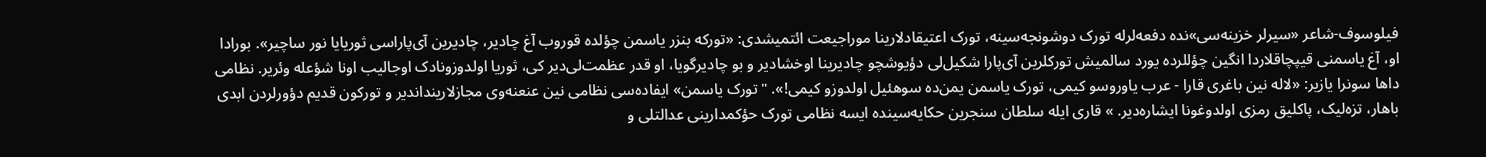فیلوسوف-شاعر «سیرلر خزینه‌سی»نده دفعه‌لرله تورک دوشونجه‌سینه، تورک اعتیقادلارینا موراجیعت ائتمیشدی: «تورکه بنزر یاسمن چؤلده قوروب آغ چادیر، چادیرین آی‌پاراسی ثوریایا نور ساچیر». بورادا او، آغ یاسمنی قیپچاقلاردا انگین چؤللرده یورد سالمیش تورکلرین آی‌پارا شکیل‌لی دؤیوشچو چادیرینا اوخشادیر و بو چادیرگویا، او قدر عظمت‌لی‌دیر کی، ثوریا اولدوزونادک اوجالیب اونا شؤعله وئریر. نظامی داها سونرا یازیر: «لاله‌ نین باغری قارا - عرب یاوروسو کیمی، تورک یاسمن یمن‌ده سوهئیل اولدوزو کیمی!». "تورک یاسمن» ایفاده‌سی نظامی‌ نین عنعنه‌وی مجازلارینداندیر و تورکون قدیم دؤورلردن ابدی باهار، تزه‌لیک، پاکلیق رمزی اولدوغونا ایشاره‌دیر. » قاری ایله سلطان سنجرین حکایه‌سینده ایسه نظامی تورک حؤکمدارینی عدالتلی و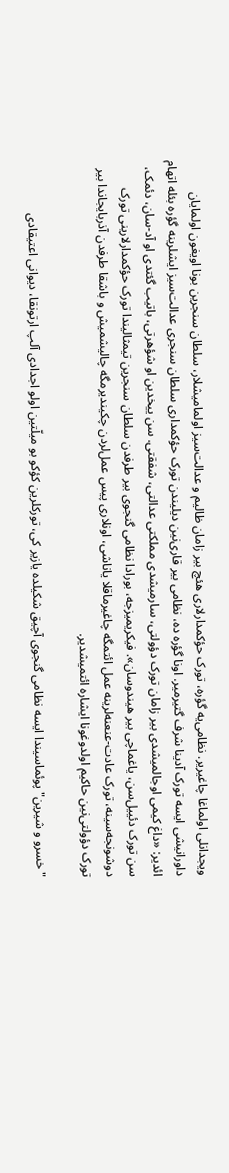ویجدانلی اولماغا چاغیریر. نظامی‌یه گؤره، تورک حؤکمدارلاری هئچ بیر زامان ظالیم و عدالت‌سیز اولمامیشلار، سلطان سنجرین بونا اویغون اولمایان داورانیشی ایسه تورک آدینا شرف گتیرمیر. اونا گؤره ده، نظامی بیر قاری‌نین دیلیندن تورک حؤکمداری سلطان سنجری عدالت‌سیز ایشلرینه گؤره بئله اتهام ائدیر: «داغ کیمی اوجالمیشدی بیر زامان تورک دؤولتی، سارمیشدی مملکتی عدالتی، شفقتی. سن ییخدین او شؤهرتی، باتیب گئتدی او آد-سان، دئمک، سن تورک دئییل‌سن، یاغماچی بیر هیندوسان». فیکریمیزجه، بورادا نظامی گنجوی‌ بیر طرفدن سلطان سنجرین تیمثالیندا تورک حؤکمدارلارینی تورک دوشونجه‌سینه، تورک عادت-عنعنه‌لرینه عمل ائتمگه چاغیرماقلا یاناشی، اونلاری پیس عمل‌لردن چکیندیرمگه چالیشمیش و باشقا طرفدن آذربایجاندا بیر تورک دؤولتی‌نین حاکیم اولدوغونا ایشاره ائتمیشدیر.

"خسرو و شیرین" پوئماسیندا ایسه نظامی گنجوی‌ آچیق شکیلده یازیر کی، تورکلرین کؤکو بو میلّتین اولو اجدادی آلپ ارتونقا، دیوانی اعتیقادی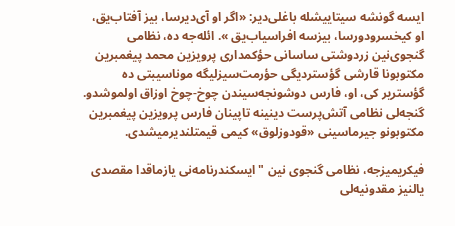ایسه گونشه سیتاییشله باغلی‌دیر: «اگر او آی‌دیرسا، بیز آفتاب‌یق، او کیخسرودورسا، بیزسه افراسیاب‌یق ». ائله‌جه ده، نظامی گنجوی‌‌نین زردوشتی ساسانی حؤکمداری پرویزین محمد پیغمبرین مکتوبونا قارشی گؤستردیگی حؤرمت‌سیزلیگه موناسیبتی ده گؤستریر کی، او، فارس دوشونجه‌سیندن چوخ-چوخ اوزاق اولموشدو. گنجه‌لی نظامی آتش‌پرست دینینه تاپینان فارس پرویزین پیغمبرین مکتوبونو جیرماسینی «قودوزلوق» کیمی قیمتلندیرمیشدی.

فیکریمیزجه، نظامی گنجوی‌ نین "ایسکندرنامه‌نی یازماقدا مقصدی یالنیز مقدونیه‌لی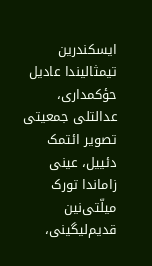ایسکندرین تیمثالیندا عادیل حؤکمداری، عدالتلی جمعیتی تصویر ائتمک دئییل، عینی زاماندا تورک میلّتی‌نین قدیم‌لیگینی،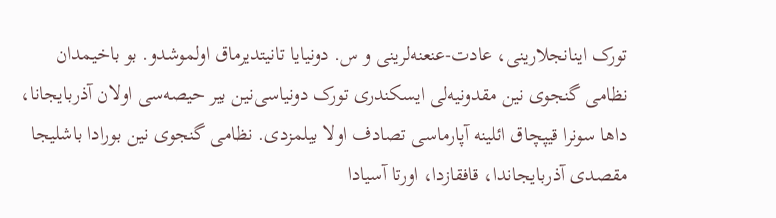تورک اینانجلارینی، عادت-عنعنه‌لرینی و س. دونیایا تانیتدیرماق اولموشدو. بو باخیمدان نظامی گنجوی‌ نین مقدونیه‌لی ایسکندری تورک دونیاسی‌نین بیر حیصه‌سی اولان آذربایجانا، داها سونرا قیپچاق ائلینه آپارماسی تصادف اولا بیلمزدی. نظامی گنجوی‌ نین بورادا باشلیجا مقصدی آذربایجاندا، قافقازدا، اورتا آسیادا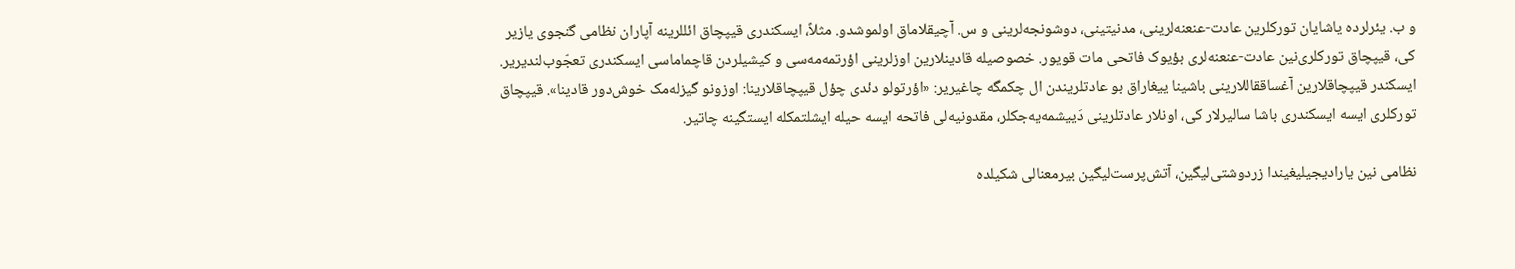و ب. یئرلرده یاشایان تورکلرین عادت-عنعنه‌لرینی، مدنیتینی، دوشونجه‌لرینی و س. آچیقلاماق اولموشدو. مثلاً، ایسکندری قیپچاق ائللرینه آپاران نظامی گنجوی‌ یازیر کی، قیپچاق تورکلری‌نین عادت-عنعنه‌لری بؤیوک فاتحی مات قویور. خصوصیله قادینلارین اوزلرینی اؤرتمه‌مه‌سی و کیشیلردن قاچماماسی ایسکندری تعجّوب‌لندیریر. ایسکندر قیپچاقلارین آغساققاللارینی باشینا ییغاراق بو عادتلریندن ال چکمگه چاغیریر: «اؤرتولو دئدی چؤل قیپچاقلارینا: اوزونو گیزله‌مک خوش‌دور قادینا». قیپچاق تورکلری ایسه ایسکندری باشا سالیرلار کی، اونلار عادتلرینی دَییشمه‌یه‌جکلر، مقدونیه‌لی فاتحه ایسه حیله ایشلتمکله ایستگینه چاتیر.

نظامی‌ نین یارادیجیلیغیندا زردوشتی‌لیگین، آتش‌پرست‌لیگین بیرمعنالی شکیلده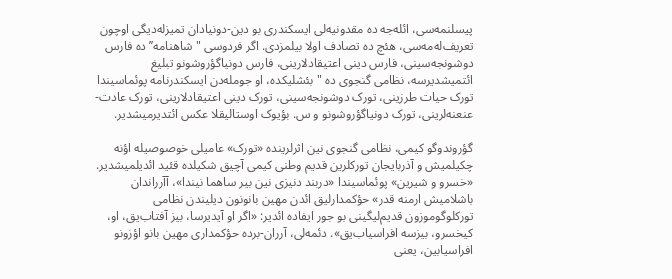پیسلنمه‌سی، ائله‌جه ده مقدونیه‌لی ایسکندری بو دین-دونیادان تمیزله‌دیگی اوچون تعریف‌له‌مه‌سی، هئچ ده تصادف اولا بیلمزدی. اگر فردوسی "شاهنامه’’ده فارس دوشونجه‌سینی، فارس دینی اعتیقادلارینی، فارس دونیاگؤروشونو تبلیغ ائتمیشدیرسه، نظامی گنجوی‌ ده "بئشلیکده، او جومله‌دن ایسکندرنامه پوئماسیندا تورک حیات طرزینی، تورک دوشونجه‌سینی، تورک دینی اعتیقادلارینی، تورک عادت-عنعنه‌لرینی، تورک دونیاگؤروشونو و س. بؤیوک اوستالیقلا عکس ائتدیرمیشدیر.

گؤروندوگو کیمی، نظامی گنجوی‌ نین اثرلرینده «تورک» عامیلی خوصوصیله اؤنه چکیلمیش و آذربایجان تورکلرین قدیم وطنی کیمی آچیق شکیلده قئید ائدیلمیشدیر. «خسرو و شیرین» پوئماسیندا «دربند دنیزی نین بیر ساهما نیندا»، آآرراندان باشلامیش ارمنه قدر» حؤکمدارلیق ائد‌ن مهین بانونون دیلیندن نظامی تورکلوگوموزون قدیم‌لیگینی بو جور ایفاده ائدیر: «اگر او آیدیرسا، بیز آفتاب‌یق، او، کیخسرو، بیزسه افراسیاب‌یق». دئمه‌لی، آرران-برده حؤکمداری مهین بانو اؤزونو افراسیابین، یعنی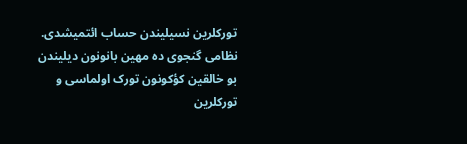تورکلرین نسیلیندن حساب ائتمیشدی. نظامی گنجوی‌ ده مهین بانونون دیلیندن بو خالقین کؤکونون تورک اولماسی و تورکلرین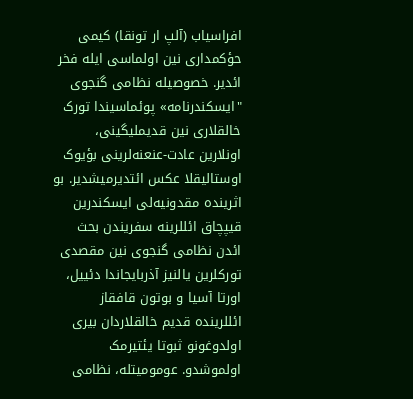افراسیاب (آلپ ار تونقا) کیمی حؤکمداری نین اولماسی ایله فخر ائدیر. خصوصیله نظامی گنجوی‌ "ایسکندرنامه» پوئماسیندا تورک خالقلاری نین قدیملیگینی، اونلارین عادت-عنعنه‌لرینی بؤیوک اوستالیقلا عکس ائتدیرمیشدیر. بو اثرینده مقدونیه‌لی ایسکندرین قیپچاق ائللرینه سفریندن بحث ائد‌ن نظامی گنجوی‌ نین مقصدی تورکلرین یالنیز آذربایجاندا دئییل، اورتا آسیا و بوتون قافقاز ائللرینده قدیم خالقلاردان بیری اولدوغونو ثبوتا یئتیرمک اولموشدو. عومومیتله، نظامی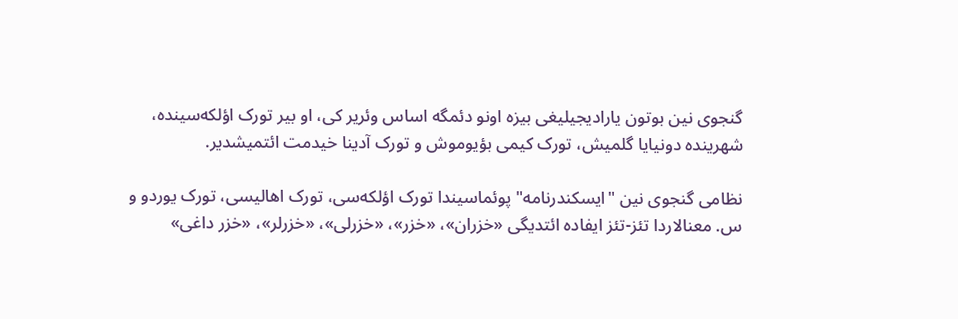گنجوی‌ نین بوتون یارادیجیلیغی بیزه اونو دئمگه اساس وئریر کی، او بیر تورک اؤلکه‌سینده، شهرینده دونیایا گلمیش، تورک کیمی بؤیوموش و تورک آدینا خیدمت ائتمیشدیر.

نظامی گنجوی‌ نین "ایسکندرنامه" پوئماسیندا تورک اؤلکه‌سی، تورک اهالیسی، تورک یوردو و س. معنالاردا تئز-تئز ایفاده ائتدیگی «خزران»، «خزر»، «خزرلی»، «خزرلر»، «خزر داغی»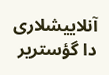آنلاییشلاری دا گؤستریر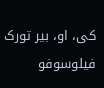کی، او، بیر تورک فیلوسوفو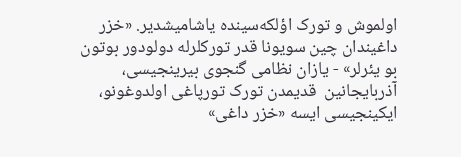اولموش و تورک اؤلکه‌سینده یاشامیشدیر. «خزر داغیندان چین سویونا قدر تورکلرله دولودور بوتون بو یئرلر» - یازان نظامی گنجوی‌ بیرینجیسی، آذربایجانین  قدیمدن تورک تورپاغی اولدوغونو، ایکینجیسی ایسه «خزر داغی»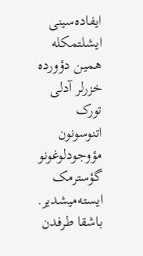ایفاده‌سینی ایشلتمکله همین دؤورده خزرلر آدلی تورک اتنوسونون مؤوجودلوغونو گؤسترمک ایسته‌میشدیر. باشقا طرفدن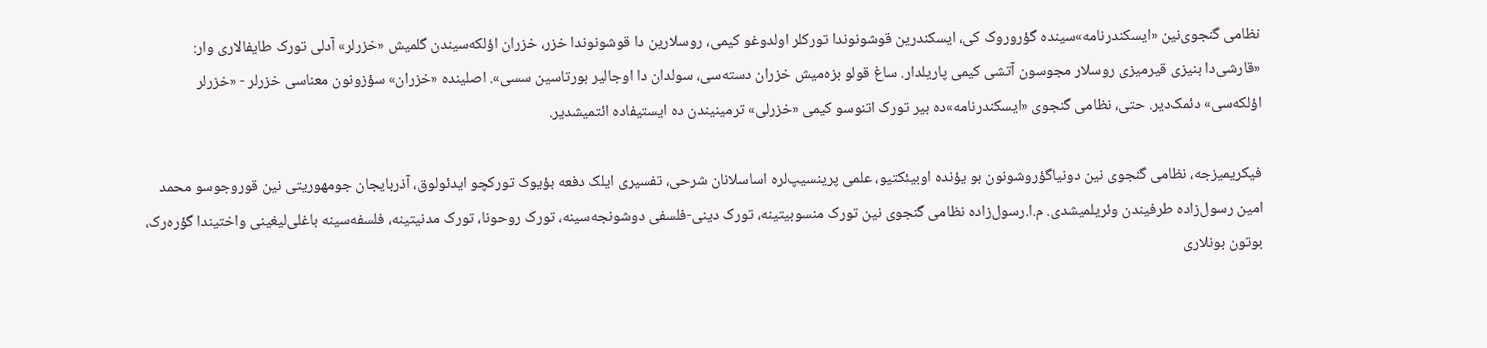نظامی گنجوی‌نین «ایسکندرنامه»سینده گؤروروک کی، ایسکندرین قوشونوندا تورکلر اولدوغو کیمی، روسلارین دا قوشونوندا خزر، خزران اؤلکه‌سیندن گلمیش «خزرلر» آدلی تورک طایفالاری وار: «قارشی‌دا بنیزی قیرمیزی روسلار مجوسون آتشی کیمی پاریلدار. ساغ قولو بزه‌میش خزران دسته‌سی، سولدان دا اوجالیر بورتاسین سسی». اصلینده «خزران» سؤزونون معناسی خزرلر - «خزرلر اؤلکه‌سی» دئمک‌دیر. حتی، نظامی گنجوی‌ «ایسکندرنامه»ده بیر تورک اتنوسو کیمی «خزرلی» ترمینیندن ده ایستیفاده ائتمیشدیر.

فیکریمیزجه، نظامی گنجوی‌ نین دونیاگؤروشونون بو یؤنده اوبیئکتیو، علمی پرینسیپ‌لره اساسلانان شرحی، تفسیری ایلک دفعه بؤیوک تورکچو ایدئولوق، آذربایجان جومهوریتی نین قوروجوسو محمد امین رسول‌زاده طرفیندن وئریلمیشدی. م.ا.رسول‌زاده نظامی گنجوی‌ نین تورک منسوبیتینه، تورک دینی-فلسفی دوشونجه‌سینه، تورک روحونا، تورک مدنیتینه، فلسفه‌سینه باغلی‌لیغینی واختیندا گؤره‌رک، بوتون بونلاری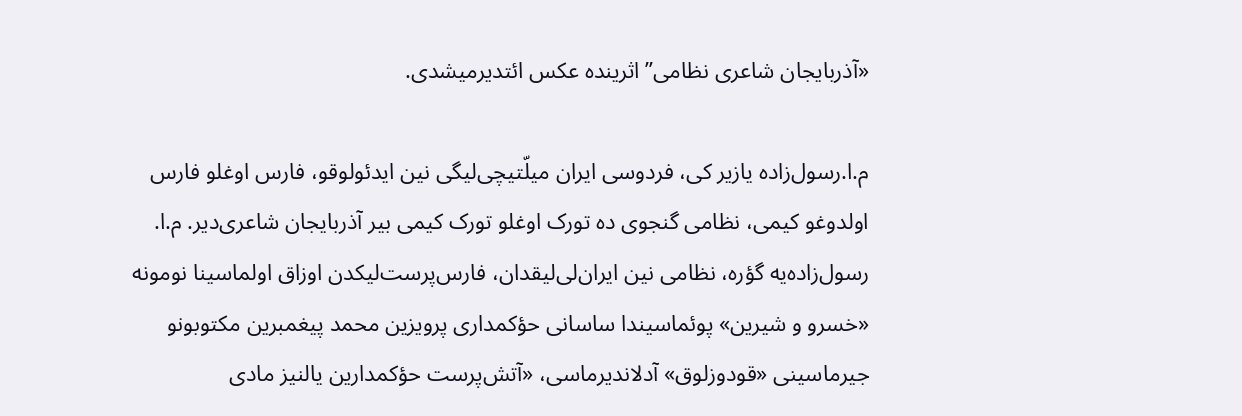«آذربایجان شاعری نظامی’’ اثرینده عکس ائتدیرمیشدی.

م.ا.رسول‌زاده یازیر کی، فردوسی ایران میلّتیچی‌لیگی نین ایدئولوقو، فارس اوغلو فارس اولدوغو کیمی، نظامی گنجوی‌ ده تورک‌ اوغلو تورک کیمی بیر آذربایجان شاعری‌دیر. م.ا. رسول‌زاده‌یه گؤره، نظامی‌ نین ایران‌لی‌لیقدان، فارس‌پرست‌لیکدن اوزاق اولماسینا نومونه «خسرو و شیرین» پوئماسیندا ساسانی حؤکمداری پرویزین محمد پیغمبرین مکتوبونو جیرماسینی «قودوزلوق» آدلاندیرماسی، «آتش‌پرست حؤکمدارین یالنیز مادی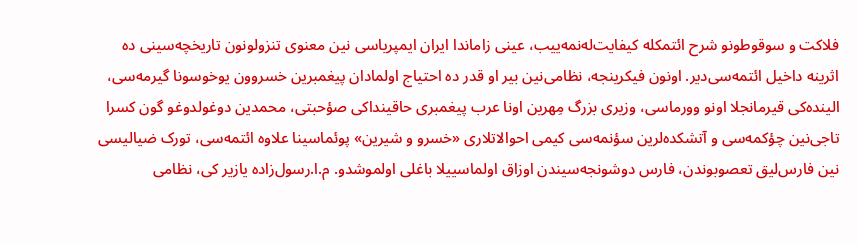فلاکت و سوقوطونو شرح ائتمکله کیفایت‌له‌نمه‌ییب، عینی زاماندا ایران ایمپریاسی نین معنوی تنزولونون تاریخچه‌سینی ده اثرینه داخیل ائتمه‌سی‌دیر. اونون فیکرینجه، نظامی‌‌نین بیر او قدر ده احتیاج اولمادان پیغمبرین خسروون یوخوسونا گیرمه‌سی، الینده‌کی قیرمانجلا اونو وورماسی، وزیری بزرگ مِهرین اونا عرب پیغمبری حاقینداکی صؤحبتی، محمدین دوغولدوغو گون کسرا تاجی‌نین چؤکمه‌سی و آتشکده‌لرین سؤنمه‌سی کیمی احوالاتلاری «خسرو و شیرین» پوئماسینا علاوه ائتمه‌سی، تورک ضیالیسی نین فارس‌لیق تعصوبوندن، فارس دوشونجه‌سیندن اوزاق اولماسییلا باغلی اولموشدو. م.ا.رسول‌زاده یازیر کی، نظامی‌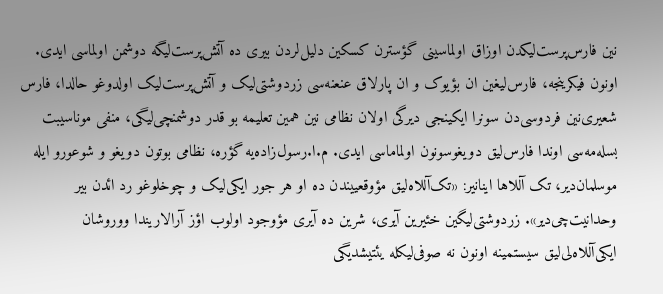نین فارس‌پرست‌لیکدن اوزاق اولماسینی گؤستر‌ن کسکین دلیل‌لردن بیری ده آتش‌پرست‌لیگه دوشمن اولماسی ایدی. اونون فیکرینجه، فارس‌لیغین ان بؤیوک و ان پارلاق عنعنه‌سی زردوشتی‌لیک و آتش‌پرست‌لیک اولدوغو حالدا، فارس شعیری‌نین فردوسی‌دن سونرا ایکینجی دیرگی اولان نظامی‌ نین همین تعلیمه بو قدر دوشمنچی‌لیگی، منفی موناسیبت بسله‌مه‌سی اوندا فارس‌لیق دویغوسونون اولماماسی ایدی. م.ا.رسول‌زاده‌یه گؤره، نظامی بوتون دویغو و شوعورو ایله موسلمان‌دیر، تک آللاها اینانیر: «تک‌آللاه‌لیق مؤوقعییندن ده او هر جور ایکی‌لیک و چوخلوغو رد ائد‌ن بیر وحدانیت‌چی‌دیر». زردوشتی‌لیگین خئیرین آیری، شرین ده آیری مؤوجود اولوب اؤز آرالاریندا ووروشان ایکی‌آللاه‌لی‌لیق سیستمینه اونون نه صوفی‌لیکله یئتیشدیگی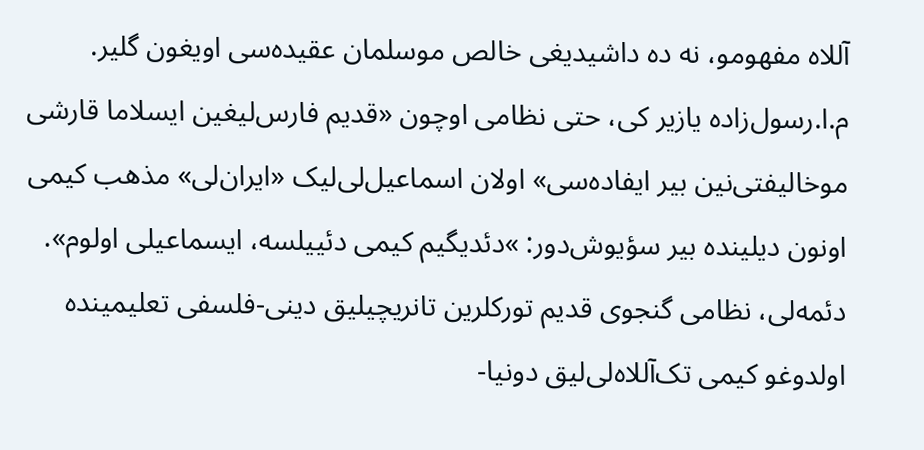آللاه مفهومو، نه ده داشیدیغی خالص موسلمان عقیده‌سی اویغون گلیر. م.ا.رسول‌زاده یازیر کی، حتی نظامی اوچون «قدیم فارس‌لیغین ایسلاما قارشی موخالیفتی‌نین بیر ایفاده‌سی» اولان اسماعیل‌لی‌لیک «ایران‌لی» مذهب کیمی اونون دیلینده بیر سؤیوش‌دور: »دئدیگیم کیمی دئییلسه، ایسماعیلی‌ اولوم». دئمه‌لی، نظامی گنجوی‌ قدیم تورکلرین تانریچیلیق دینی-فلسفی تعلیمینده اولدوغو کیمی تک‌آللاه‌لی‌لیق دونیا-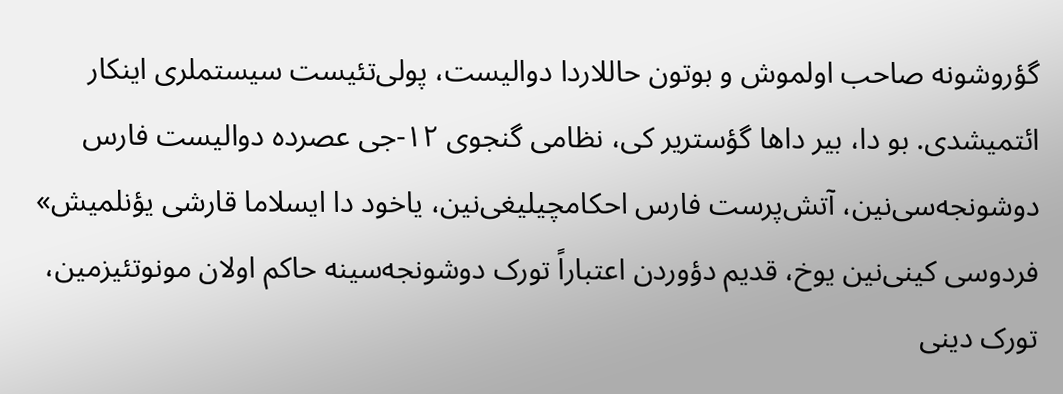گؤروشونه صاحب اولموش و بوتون حاللاردا دوالیست، پولی‌تئیست سیستملری اینکار ائتمیشدی. بو دا، بیر داها گؤستریر کی، نظامی گنجوی‌ ۱۲-جی عصرده دوالیست فارس دوشونجه‌سی‌نین، آتش‌پرست فارس احکامچیلیغی‌نین، یاخود دا ایسلاما قارشی یؤنلمیش» فردوسی کینی‌نین یوخ، قدیم دؤوردن اعتباراً تورک دوشونجه‌سینه حاکم اولان مونوتئیزمین، تورک دینی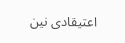اعتیقادی نین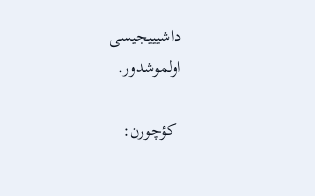داشیییجیسی اولموشدور.

 کؤچورن: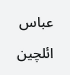عباس ائلچین